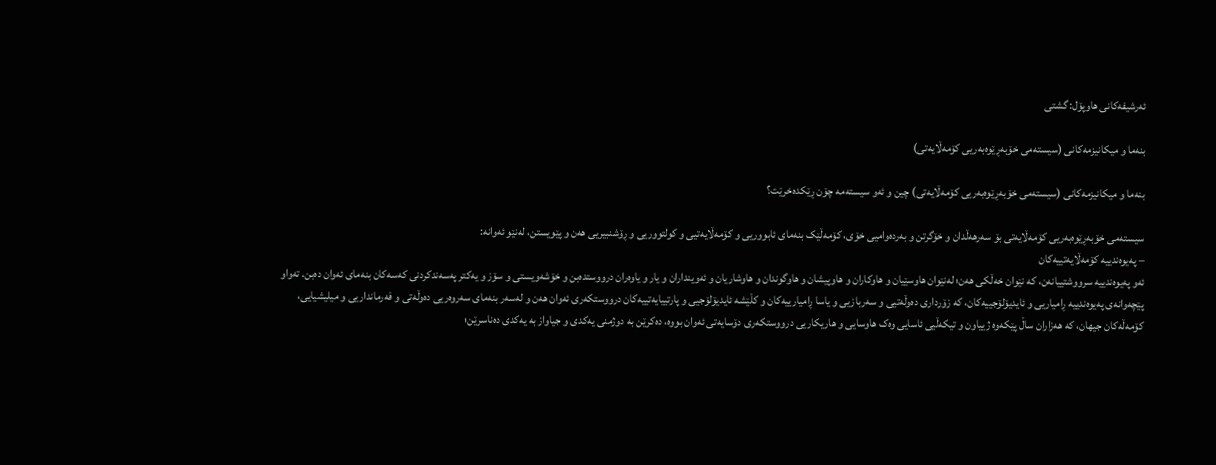ئەرشیفەکانى هاوپۆل: گشتی

بنەما و میکانیزمەکانی (سیستەمی خۆبەڕێوەبەریی کۆمەڵایەتی)

بنەما و میکانیزمەکانی (سیستەمی خۆبەڕێوەبەریی کۆمەڵایەتی) چین و ئەو سیستەمە چۆن ڕێکدەخرێت؟

سیستەمی خۆبەڕێوەبەریی کۆمەڵایەتی بۆ سەرھەڵدان و خۆگرتن و بەردەوامیی خۆی، کۆمەڵێک بنەمای ئابووریی و کۆمەڵایەتیی و کولتووریی و ڕۆشنبیریی ھەن و پێویستن، لەنێو ئەوانە:
– پەیوەندییە کۆمەڵایەتییەکان
ئەو پەیوەندییە سرووشتییانەن، کە نێوان خەڵکی ھەن؛ لەنێوان ھاوسێیان و ھاوکاران و ھاوپیشان و ھاوگوندان و ھاوشاریان و ئەوینداران و یار و یاوەران درووستدەبن و خۆشەویستی و سۆز و یەکتر پەسەندکردنی کەسەکان بنەمای ئەوان دەبن. تەواو پێچەوانەی پەیوەندییە ڕامیاریی و ئایدیۆلۆجییەکان، کە زۆرداری دەوڵەتیی و سەربازیی و یاسا ڕامیارییەکان و کڵێشە ئایدیۆلۆجیی و پارتییایەتییەکان درووستکەری ئەوان ھەن و لەسەر بنەمای سەروەریی دەوڵەتی و فەرمانداریی و میلیشیایی، کۆمەڵەکان جیھان، کە ھەزاران ساڵ پێکەوە ژییاون و تیکەڵیی ئاسایی وەک ھاوسایی و ھاریکاریی درووستکەری دۆسایەتی ئەوان بووە، دەکرێن بە دوژمنی یەکدی و جیاواز بە یەکدی دەناسرێن؛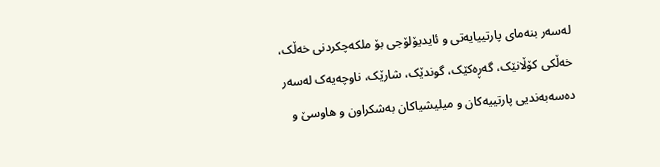لەسەر بنەمای پارتییایەتی و ئایدیۆلۆجی بۆ ملکەچکردنی خەڵک، خەڵکی کۆڵانێک، گەڕەکێک، گوندێک، شارێک، ناوچەیەک لەسەر دەسەبەندیی پارتییەکان و میلیشیاکان بەشکراون و ھاوسێ و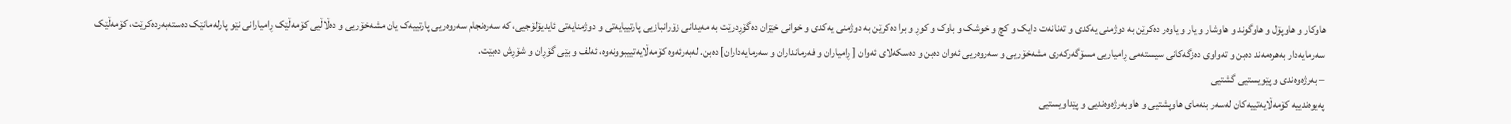ھاوکار و ھاوپۆل و ھاوگوند و ھاوشار و یار و یاوەر دەکرێن بە دوژمنی یەکدی و تەنانەت دایک و کچ و خوشک و باوک و کوڕ و برا دەکرێن بە دوژمنی یەکدی و خوانی خێزان دەگۆڕدرێت بە مەیدانی زۆرانبازیی پارتییایەتی و دوژمنایەتی ئایدیۆلۆجیی، کە سەرەنجام سەروەریی پارتییەک یان مشەخۆریی و دەڵاڵیی کۆمەڵێک ڕامیارانی نێو پارلەمانێک دەستەبەردەکرێت، کۆمەڵێک سەرمایەدار بەھرەمەند دەبن و تەواوی دەزگەکانی سیستەمی ڕامیاریی مسۆگەرکەری مشەخۆریی و سەروەریی ئەوان دەبن و دەسکەلای ئەوان [ ڕامیاران و فەرمانداران و سەرمایەداران] دەبن. لەبەرئەوە کۆمەڵایەتییبوونەوە، ئەلف و بێی گۆڕان و شۆڕش دەبێت.
– بەرژەوەندی و پێویستیی گشتیی
پەیوەندییە کۆمەڵایەتییەکان لەسەر بنەمای ھاوپشتیی و ھاوبەرژەوەندیی و پێداویستیی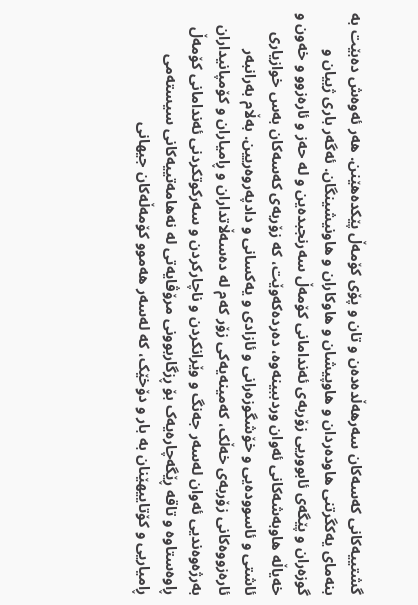گشتییەکانی کەسەکان سەرھەڵدەدەن و تان و پۆی کۆمەڵ پێکدەھێنن. ھەر ئەوەش دەبێت بە بنەمای یەکگرتنی ھاودەردان و ھاوپیشان و ھاوکاران و ھاونیشینگان. ئەگەر باری ژییان و گوزەران و پێگەی ئابووریی زۆربەی ئەندامانی کۆمەڵ سەرنجبدەین و لە حەز و ئارەزوو و خەون و خەیاڵە ھاوبەشەکانی ئەوان وردببینەوە، دەردەکەوێت، کە زۆربەی کەسەکان بەس خوازیاری ئاشتی و ئاسوودەیی و خۆشگوزەرانی و ئازادی و یەکسانی و دادپەروەریین. بەڵام بەرانبەر ئارەزووەکانی زۆربەی خەڵک، کەمینەیەکی زۆر کەم لە دەسەڵاتداران و ڕامیاران و کۆمپانیداران بەرژەوەندیی ئەوان لەسەر جەنگ و وێرانکردن و ناچارکردن و سەرکوتکردنی ئەندامانی کۆمەڵ ڕاوەستاوە و تاقە ڕێگەچارەیەک بۆ ڕزگاربوونی مرۆڤایەتی لە نەھامەتییەکانی سیستەمی ڕامیاریی و کۆتاییھێنان بە بار و دۆخێک، کە لەسەر ھەموو کۆمەڵەکان جیھانی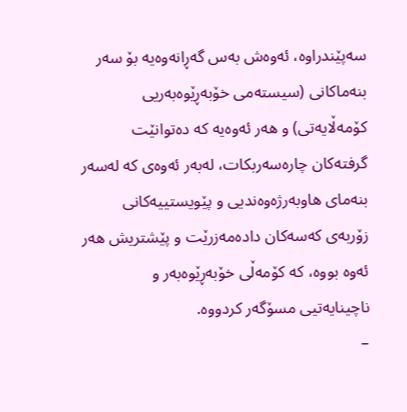سەپێندراوە، ئەوەش بەس گەڕانەوەیە بۆ سەر بنەماکانی (سیستەمی خۆبەڕێوەبەریی کۆمەڵایەتی) و ھەر ئەوەیە کە دەتوانێت گرفتەکان چارەسەربکات، لەبەر ئەوەی کە لەسەر بنەمای ھاوبەرژەوەندیی و پێویستییەکانی زۆربەی کەسەکان دادەمەزرێت و پێشتریش ھەر ئەوە بووە، کە کۆمەڵی خۆبەڕێوەبەر و ناچینایەتیی مسۆگەر کردووە.
–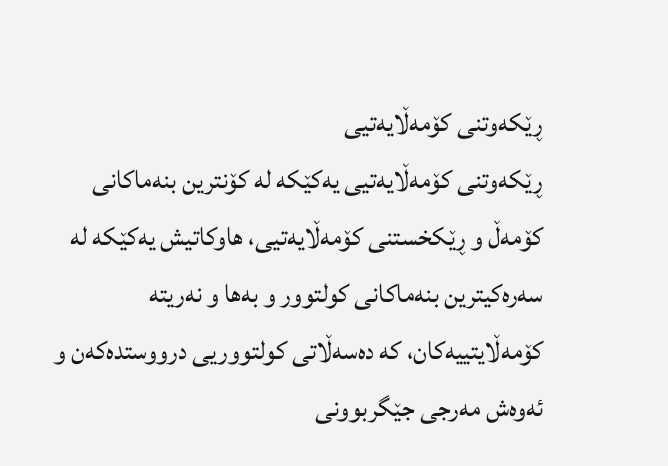ڕێکەوتنی کۆمەڵایەتیی
ڕێکەوتنی کۆمەڵایەتیی یەکێکە لە کۆنترین بنەماکانی کۆمەڵ و ڕێکخستنی کۆمەڵایەتیی، ھاوکاتیش یەکێکە لە سەرەکیترین بنەماکانی کولتوور و بەھا و نەریتە کۆمەڵایتییەکان، کە دەسەڵاتی کولتووریی درووستدەکەن و ئەوەش مەرجی جێگربوونی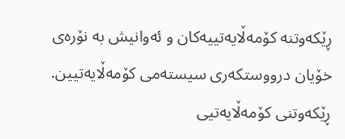ڕێکەوتنە کۆمەڵایەتییەکان و ئەوانیش بە نۆرەی خۆیان درووستکەری سیستەمی کۆمەڵایەتیین. ڕێکەوتنی کۆمەڵایەتیی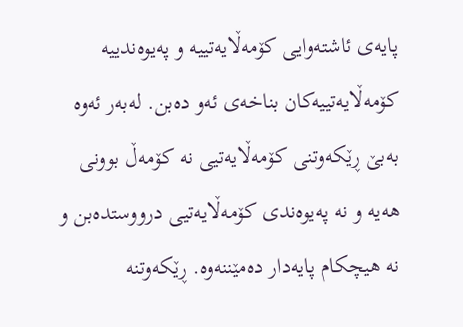پایەی ئاشتەوایی کۆمەڵایەتییە و پەیوەندییە کۆمەڵایەتییەکان بناخەی ئەو دەبن. لەبەر ئەوە بەبێ ڕێکەوتنی کۆمەڵایەتیی نە کۆمەڵ بوونی ھەیە و نە پەیوەندی کۆمەڵایەتیی درووستدەبن و نە ھیچکام پایەدار دەمێننەوە. ڕێکەوتنە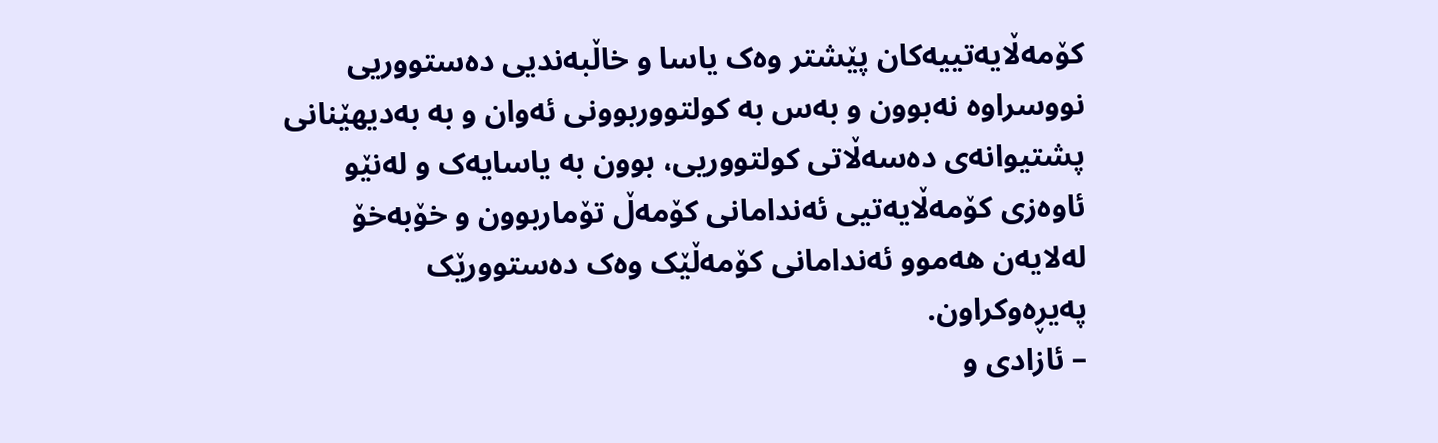کۆمەڵایەتییەکان پێشتر وەک یاسا و خاڵبەندیی دەستووریی نووسراوە نەبوون و بەس بە کولتووربوونی ئەوان و بە بەدیھێنانی پشتیوانەی دەسەڵاتی کولتووریی، بوون بە یاسایەک و لەنێو ئاوەزی کۆمەڵایەتیی ئەندامانی کۆمەڵ تۆماربوون و خۆبەخۆ لەلایەن ھەموو ئەندامانی کۆمەڵێک وەک دەستوورێک پەیڕەوکراون.
– ئازادی و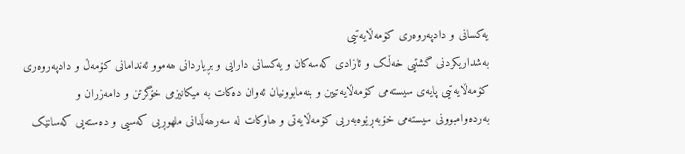یەکسانی و دادپەروەری کۆمەڵایەتیی
بەشداریکردنی گشتیی خەڵک و ئازادی کەسەکان و یەکسانی دارایی و بڕیاردانی ھەموو ئەندامانی کۆمەڵ و دادپەروەری کۆمەڵایەتیی پایەی سیستەمی کۆمەڵایەتیین و بنەمابوونیان ئەوان دەکات بە میکانیزمی خۆگرتن و دامەزران و بەردەوامبوونی سیستەمی خۆبەڕێوەبەریی کۆمەڵایەتی و ھاوکات لە سەرھەڵدانی ملھوڕیی کەسیی و دەستەیی کەسانێک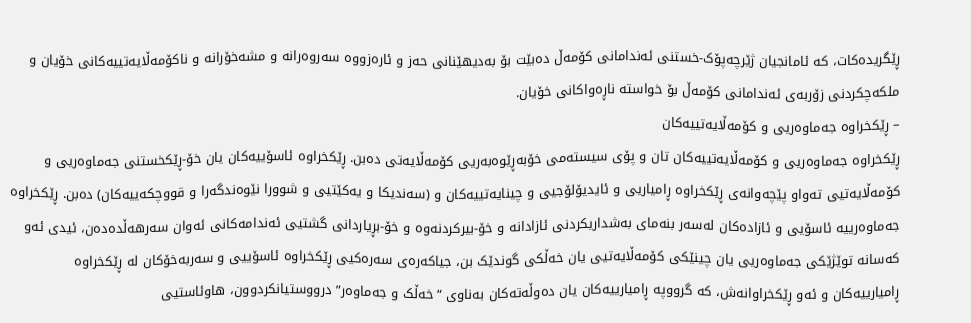ڕێگریدەکات، کە ئامانجیان ژێرچەپۆک-خستنی ئەندامانی کۆمەڵ دەبێت بۆ بەدیھێنانی حەز و ئارەزووە سەروەرانە و مشەخۆرانە و ناکۆمەڵایەتییەکانی خۆیان و ملکەچکردنی زۆربەی ئەندامانی کۆمەڵ بۆ خواستە ناڕەواکانی خۆیان.
– ڕێکخراوە جەماوەریی و کۆمەڵایەتییەکان
ڕێکخراوە جەماوەریی و کۆمەڵایەتییەکان تان و پۆی سیستەمی خۆبەڕێوەبەریی کۆمەڵایەتی دەبن. ڕێکخراوە ئاسۆییەکان یان خۆ-ڕێکخستنی جەماوەریی و کۆمەڵایەتیی تەواو پێچەوانەی ڕێکخراوە ڕامیاریی و ئایدیۆلۆجیی و چینایەتییەکان و (سەندیکا و یەکێتیی و شوورا نێوەندگەرا و قووچکەییەکان) دەبن. ڕێکخراوە جەماوەرییە ئاسۆیی و ئازادەکان لەسەر بنەمای بەشداریکردنی ئازادانە و خۆ-بیرکردنەوە و خۆ-بڕیاردانی گشتیی ئەندامەکانی ئەوان سەرھەڵدەدەن، ئیدی ئەو کەسانە توێژێکی جەماوەریی یان چینێکی کۆمەڵایەتیی یان خەڵکی گوندێک بن، جیاکەرەی سەرەکیی ڕێکخراوە ئاسۆییی و سەربەخۆکان لە ڕێکخراوە ڕامیارییەکان و ئەو ڕێکخراوانەش، کە گرووپە ڕامیارییەکان یان دەوڵەتەکان بەناوی “خەڵک و جەماوەر” درووستیانکردوون، ھاوئاستیی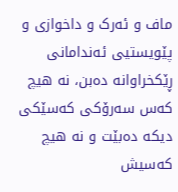ماف و ئەرک و داخوازی و پێویستیی ئەندامانی ڕێکخراوانە دەبن، نە ھیچ کەس سەرۆکی کەسێکی دیکە دەبێت و نە ھیچ کەسیش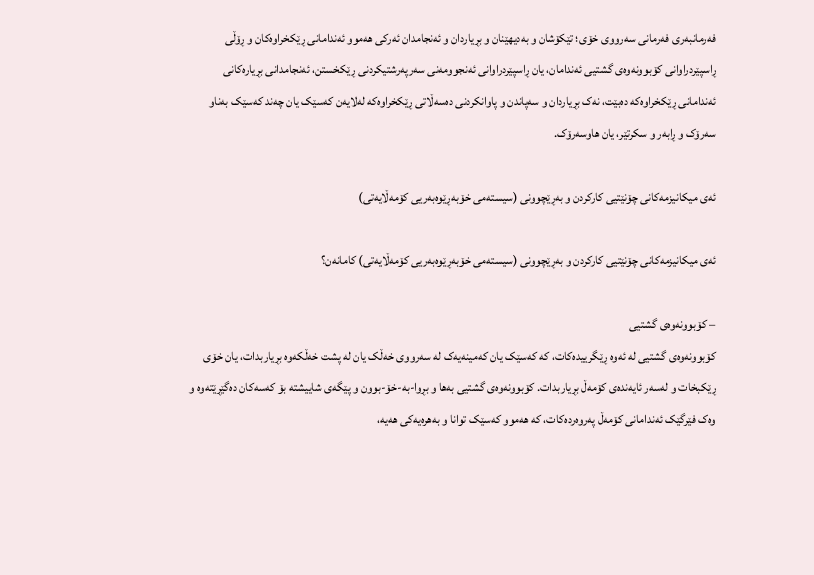فەرمانبەری فەرمانی سەرووی خۆی؛ تێکۆشان و بەدیھێنان و بڕیاردان و ئەنجامدان ئەرکی ھەموو ئەندامانی ڕێکخراوەکان و ڕۆڵی ڕاسپێردراوانی کۆبوونەوەی گشتیی ئەندامان، یان ڕاسپێردراوانی ئەنجوومەنی سەرپەرشتیکردنی ڕێکخستن، ئەنجامدانی بڕیارەکانی ئەندامانی ڕێکخراوەکە دەبێت، نەک بڕیاردان و سەپاندن و پاوانکردنی دەسەڵاتی ڕێکخراوەکە لەلایەن کەسێک یان چەند کەسێک بەناو سەرۆک و ڕابەر و سکرتێر، یان ھاوسەرۆک.

ئەی میکانیزمەکانی چۆنێتیی کارکردن و بەڕێچوونی (سیستەمی خۆبەڕێوەبەریی کۆمەڵایەتی)

ئەی میکانیزمەکانی چۆنێتیی کارکردن و بەڕێچوونی (سیستەمی خۆبەڕێوەبەریی کۆمەڵایەتی) کامانەن؟

– کۆبوونەوەی گشتیی
کۆبوونەوەی گشتیی لە ئەوە ڕێگرییدەکات، کە کەسێک یان کەمینەیەک لە سەرووی خەڵک یان لە پشت خەڵکەوە بڕیاربدات، یان خۆی ڕێکبخات و لەسەر ئایەندەی کۆمەڵ بڕیاربدات. کۆبوونەوەی گشتیی بەھا و بڕوا-بە-خۆ-بوون و پێگەی شاییشتە بۆ کەسەکان دەگێڕێتەوە و وەک فێرگێک ئەندامانی کۆمەڵ پەروەردەکات، کە ھەموو کەسێک توانا و بەھرەیەکی ھەیە،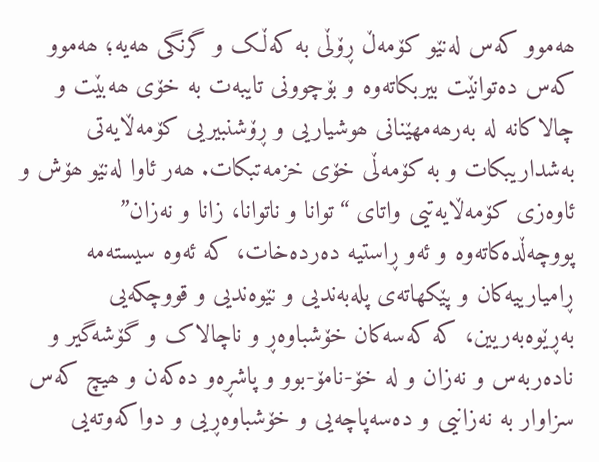ھەموو کەس لەنێو کۆمەڵ ڕۆڵی بە کەڵک و گرنگی ھەیە؛ ھەموو کەس دەتوانێت بیربکاتەوە و بۆچوونی تایبەت بە خۆی ھەبێت و چالاکانە لە بەرھەمھێنانی ھوشیاریی و ڕۆشنبیریی کۆمەڵایەتی بەشداریبکات و بە کۆمەڵی خۆی خزمەتبکات. ھەر ئاوا لەنێو ھۆش و ئاوەزی کۆمەڵایەتیی واتای “توانا و ناتوانا، زانا و نەزان” پووچەڵدەکاتەوە و ئەو ڕاستیە دەردەخات، کە ئەوە سیستەمە ڕامیارییەکان و پێکھاتەی پلەبەندیی و نێوەندیی و قووچکەیی بەڕێوەبەریین، کە کەسەکان خۆشباوەڕ و ناچالاک و گۆشەگیر و نادەربەس و نەزان و لە خۆ-نامۆ-بوو و پاشڕەو دەکەن و ھیچ کەس سزاوار بە نەزانیی و دەسەپاچەیی و خۆشباوەڕیی و دواکەوتەیی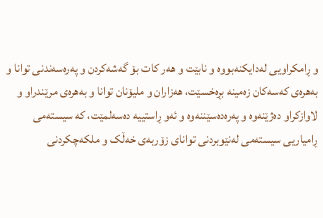و ڕامکراویی لەدایکنەبووە و نابێت و ھەر کات بۆ گەشەکردن و پەرەسەندنی توانا و بەھرەی کەسەکان زەمینە بڕەخسێت، ھەزاران و ملیۆنان توانا و بەھرەی مرێندراو و لاوازکراو دەژێنەوە و پەرەدەسێننەوە و ئەو ڕاستییە دەسەلمێت، کە سیستەمی ڕامیاریی سیستەمی لەنێوبردنی توانای زۆربەی خەڵک و ملکەچکردنی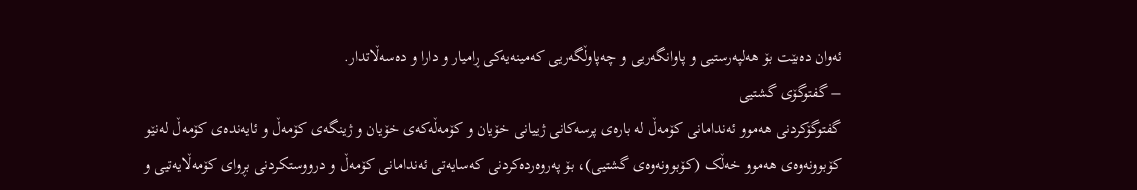ئەوان دەبێت بۆ ھەلپەرستیی و پاوانگەریی و چەپاوڵگەریی کەمینەیەکی ڕامیار و دارا و دەسەڵاتدار.
– گفتوگۆی گشتیی
گفتوگۆکردنی ھەموو ئەندامانی کۆمەڵ لە بارەی پرسەکانی ژییانی خۆیان و کۆمەڵەکەی خۆیان و ژینگەی کۆمەڵ و ئایەندەی کۆمەڵ لەنێو کۆبوونەوەی ھەموو خەڵک (کۆبوونەوەی گشتیی)، بۆ پەروەردەکردنی کەسایەتی ئەندامانی کۆمەڵ و درووستکردنی بڕوای کۆمەڵایەتیی و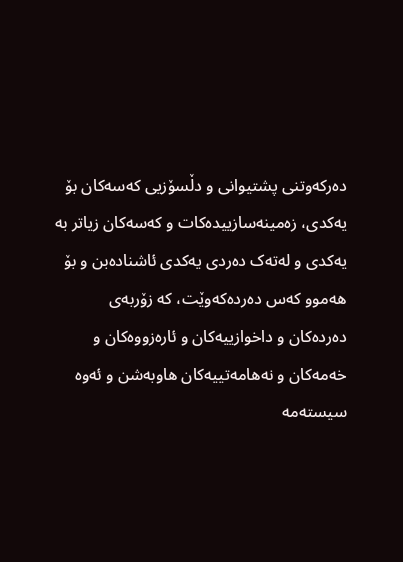دەرکەوتنی پشتیوانی و دڵسۆزیی کەسەکان بۆ یەکدی، زەمینەسازییدەکات و کەسەکان زیاتر بە یەکدی و لەتەک دەردی یەکدی ئاشنادەبن و بۆ ھەموو کەس دەردەکەوێت، کە زۆربەی دەردەکان و داخوازییەکان و ئارەزووەکان و خەمەکان و نەھامەتییەکان ھاوبەشن و ئەوە سیستەمە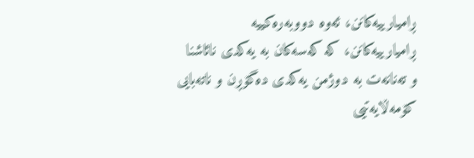ڕامیارییەکانن، ئەوە دووبەرەکییە ڕامیارییەکانن، کە کەسەکان بە یەکدی نائاشنا و تەنانەت بە دوژمن یەکدی دەگۆڕن و ناتەبایی کۆمەڵایەتیی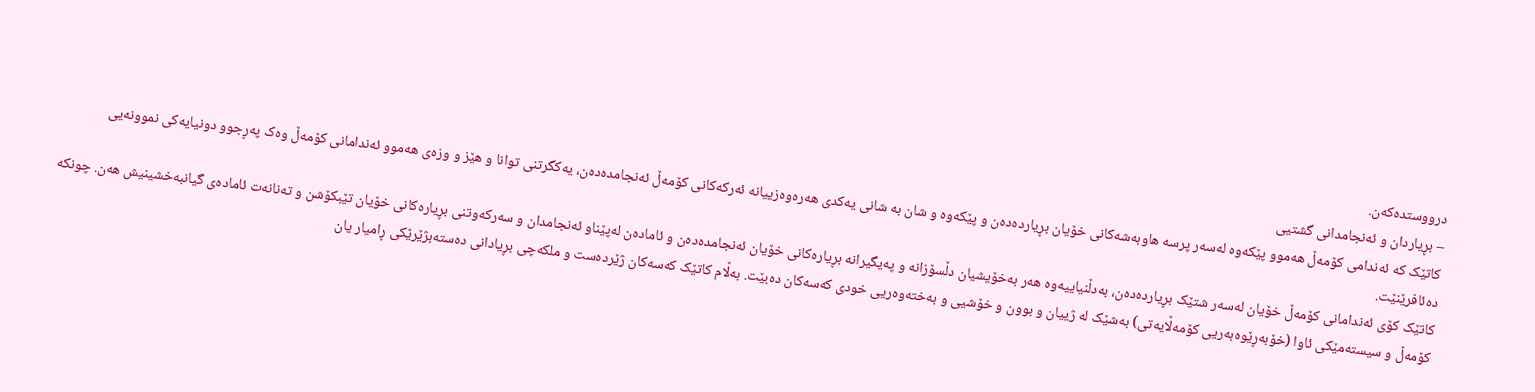درووستدەکەن.
– بڕیاردان و ئەنجامدانی گشتیی
کاتێک کە ئەندامی کۆمەڵ ھەموو پێکەوە لەسەر پرسە ھاوبەشەکانی خۆیان بڕیاردەدەن و پێکەوە و شان بە شانی یەکدی ھەرەوەزییانە ئەرکەکانی کۆمەڵ ئەنجامدەدەن، یەکگرتنی توانا و ھێز و وزەی ھەموو ئەندامانی کۆمەڵ وەک پەڕجوو دونیایەکی نموونەیی دەئافرێنێت.
کاتێک کۆی ئەندامانی کۆمەڵ خۆیان لەسەر شتێک بڕیاردەدەن، بەدڵنیاییەوە ھەر بەخۆیشیان دڵسۆزانە و پەیگیرانە بڕیارەکانی خۆیان ئەنجامدەدەن و ئامادەن لەپێناو ئەنجامدان و سەرکەوتنی بڕیارەکانی خۆیان تێبکۆشن و تەنانەت ئامادەی گیانبەخشینیش ھەن. چونکە کۆمەڵ و سیستەمێکی ئاوا (خۆبەڕێوەبەریی کۆمەڵایەتی) بەشێک لە ژییان و بوون و خۆشیی و بەختەوەریی خودی کەسەکان دەبێت. بەڵام کاتێک کەسەکان ژێردەست و ملکەچی بڕیادانی دەستەبژێرێکی ڕامیار یان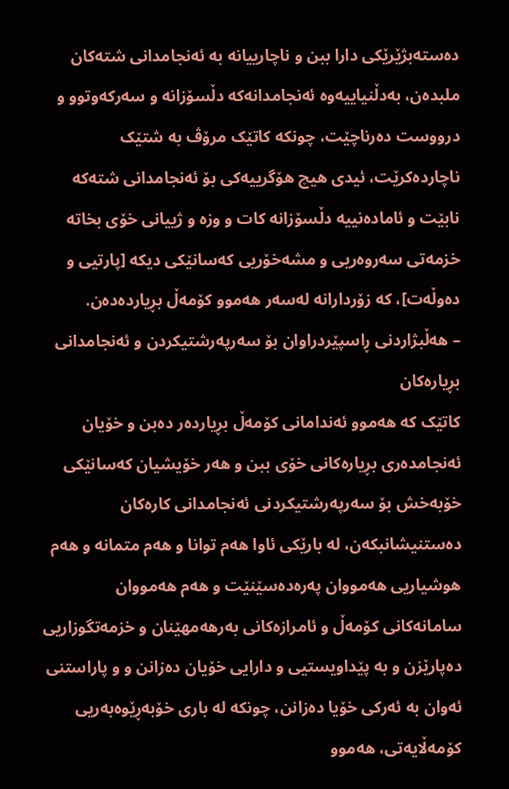دەستەبژێرێکی دارا ببن و ناچارییانە بە ئەنجامدانی شتەکان ملبدەن، بەدڵنیاییەوە ئەنجامدانەکە دڵسۆزانە و سەرکەوتوو و درووست دەرناچێت، چونکە کاتێک مرۆڤ بە شتێک ناچاردەکرێت، ئیدی ھیچ ھۆگرییەکی بۆ ئەنجامدانی شتەکە نابێت و ئامادەنییە دڵسۆزانە کات و وزە و ژییانی خۆی بخاتە خزمەتی سەروەریی و مشەخۆریی کەسانێکی دیکە [پارتیی و دەوڵەت]، کە زۆردارانە لەسەر ھەموو کۆمەڵ بڕیاردەدەن.
– ھەڵبژاردنی ڕاسپێردراوان بۆ سەرپەرشتیکردن و ئەنجامدانی بڕیارەکان
کاتێک کە ھەموو ئەندامانی کۆمەڵ بڕیاردەر دەبن و خۆیان ئەنجامدەری بڕیارەکانی خۆی ببن و ھەر خۆیشیان کەسانێکی خۆبەخش بۆ سەرپەرشتیکردنی ئەنجامدانی کارەکان دەستنیشانبکەن، لە بارێکی ئاوا ھەم توانا و ھەم متمانە و ھەم ھوشیاریی ھەمووان پەرەدەسێنێت و ھەم ھەمووان سامانەکانی کۆمەڵ و ئامرازەکانی بەرھەمھێنان و خزمەتگوزاریی دەپارێزن و بە پێداویستیی و دارایی خۆیان دەزانن و و پاراستنی ئەوان بە ئەرکی خۆیا دەزانن، چونکە لە باری خۆبەڕێوەبەریی کۆمەڵایەتی، ھەموو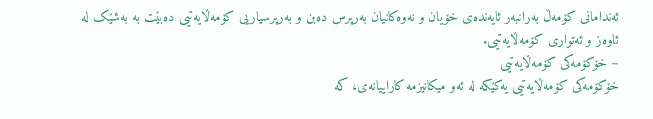ئەندامانی کۆمەڵ بەرانبەر ئایەندەی خۆیان و نەوەکانیان بەرپرس دەبن و بەرپرسیاریی کۆمەڵایەتیی دەبێت بە بەشێک لە ئاوەز و ئەتواری کۆمەڵایەتیی.
– خۆکۆمەکی کۆمەڵایەتیی
خۆکۆمەکی کۆمەڵایەتیی یەکێکە لە ئەو میکانیزمە کاراییانەی، کە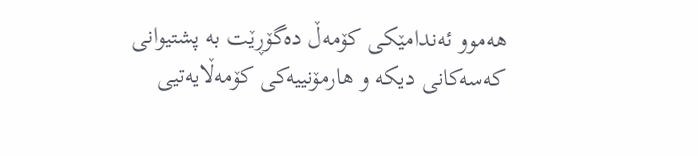ھەموو ئەندامێکی کۆمەڵ دەگۆڕێت بە پشتیوانی کەسەکانی دیکە و ھارمۆنییەکی کۆمەڵایەتیی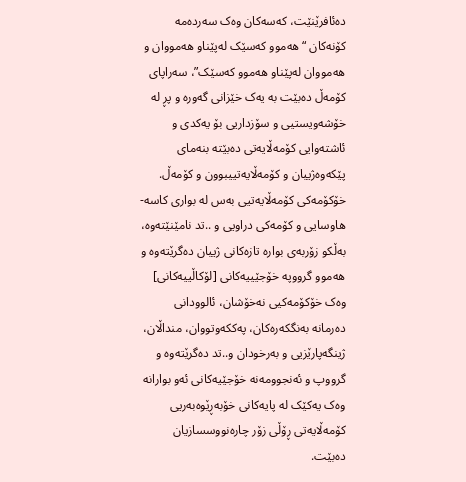دەئافرێنێت، کەسەکان وەک سەردەمە کۆنەکان “ھەموو کەسێک لەپێناو ھەمووان و ھەمووان لەپێناو ھەموو کەسێک”، سەراپای کۆمەڵ دەبێت بە یەک خێزانی گەورە و پڕ لە خۆشەویستیی و سۆزداریی بۆ یەکدی و ئاشتەوایی کۆمەڵایەتی دەبێتە بنەمای پێکەوەژییان و کۆمەڵایەتییبوون و کۆمەڵ.
خۆکۆمەکی کۆمەڵایەتیی بەس لە بواری کاسە-ھاوسایی و کۆمەکی دراویی و ..تد نامێنێتەوە، بەڵکو زۆربەی بوارە تازەکانی ژییان دەگرێتەوە و ھەموو گرووپە خۆجێییەکانی [لۆکاڵییەکانی] وەک خۆکۆمەکیی نەخۆشان، ئالوودانی دەرمانە بەنگکەرەکان، پەککەوتووان، منداڵان، ژینگەپارێزیی و بەرخودان و..تد دەگرێتەوە و گرووپ و ئەنجوومەنە خۆجێیەکانی ئەو بوارانە وەک یەکێک لە پایەکانی خۆبەڕێوەبەریی کۆمەڵایەتی ڕۆڵی زۆر چارەنووسسازیان دەبێت.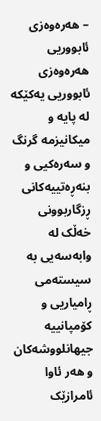– ھەرەوەزی ئابووریی
ھەرەوەزی ئابووریی یەکێکە لە پایە و میکانیزمە گرنگ و سەرەکیی و بنەڕەتییەکانی ڕزگاربوونی خەڵک لە وابەسەیی بە سیستەمی ڕامیاریی و کۆمپانییە جیھانلووشەکان و ھەر ئاوا ئامرازێک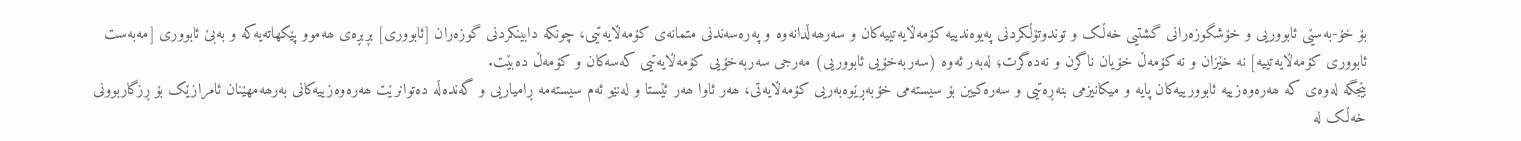بۆ خۆ-بەسێی ئابووریی و خۆشگوزەرانی گشتیی خەڵک و توندوتۆڵکردنی پەیوەندییە کۆمەڵایەتییەکان و سەرھەڵدانەوە و پەرەسەندنی متمانەی کۆمەڵایەتیی، چونکە دابینکردنی گوزەران [ئابووری] بڕبڕەی ھەموو پێکھاتەیەکە و بەبێ ئابووری [مەبەست ئابووری کۆمەڵایەتییە] نە خێزان و نە کۆمەڵ خۆیان ناگرن و نەدەگرت؛ لەبەر ئەوە (سەربەخۆیی ئابووریی) مەرجی سەربەخۆیی کۆمەڵایەتیی کەسەکان و کۆمەڵ دەبێت.
بێجگە لەوەی کە ھەرەوەزییە ئابوورییەکان پایە و میکانیزمی بنەڕەتیی و سەرەکیین بۆ سیستەمی خۆبەڕێوەبەریی کۆمەڵایەتی، ھەر ئاوا ھەر ئێستا و لەنێو ئەم سیستەمە ڕامیاریی و گەندەڵە دەتوانرێت ھەرەوەزییەکانی بەرھەمھێنان ئامرازێک بۆ ڕزگاربوونی خەڵک لە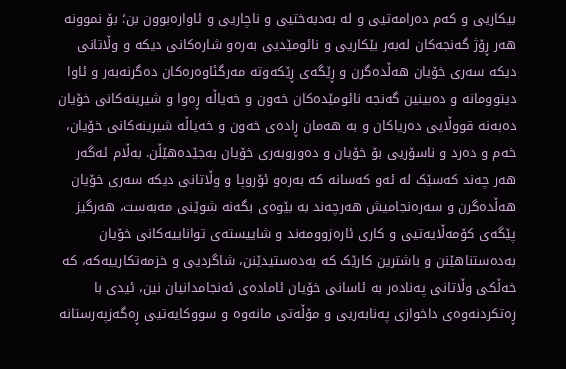بیکاریی و کەم دەرامەتیی و لە بەدبەختیی و ناچاریی و ئاوارەبوون بن؛ بۆ نموونە ھەر ڕۆژ گەنجەکان لەبەر بێکاریی و نائومێدیی بەرەو شارەکانی دیکە و وڵاتانی دیکە سەری خۆیان ھەڵدەگرن و ڕێگەی ڕێکەوتە مەرگئاوەرەکان دەگرنەبەر و ئاوا دیتوومانە و دەبینین گەنجە نائومێدەکان خەون و خەیاڵە ڕەوا و شیرینەکانی خۆیان دەبەنە قووڵایی دەریاکان و بە ھەمان ڕادەی خەون و خەیاڵە شیرینەکانی خۆیان، خەم و دەرد و ناسۆریی بۆ خۆیان و دەوروبەری خۆیان بەجێدەھێڵن. بەڵام ئەگەر ھەر چەند کەسێک لە ئەو کەسانە کە بەرەو ئۆروپا و وڵاتانی دیکە سەری خۆیان ھەڵدەگرن و سەرەنجامیش ھەرچەند بە بێوەی بگەنە شوێنی مەبەست، ھەرگیز پێگەی کۆمەڵایەتیی و کاری ئارەزوومەند و شاییستەی تواناییەکانی خۆیان بەدەستناھێنن و باشترین کارێک کە بەدەستیدێنن، شاگردیی و خزمەتکارییەکە، کە خەڵکی وڵاتانی پەنادەر بە ئاسانی خۆیان ئامادەی ئەنجامدانیان نین، ئیدی با ڕەتکردنەوەی داخوازی پەنابەریی و مۆڵەتی مانەوە و سووکایەتیی ڕەگەزپەرستانە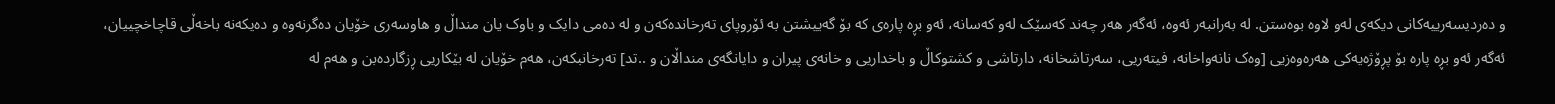و دەردیسەرییەکانی دیکەی لەو لاوە بوەستن. لە بەرانبەر ئەوە، ئەگەر ھەر چەند کەسێک لەو کەسانە، ئەو بڕە پارەی کە بۆ گەییشتن بە ئۆروپای تەرخاندەکەن و لە دەمی دایک و باوک یان منداڵ و ھاوسەری خۆیان دەگرنەوە و دەیکەنە باخەڵی قاچاخچییان، ئەگەر ئەو بڕە پارە بۆ پڕۆژەیەکی ھەرەوەزیی [وەک نانەواخانە، فیتەریی، سەرتاشخانە، دارتاشی و کشتوکاڵ و باخداریی و خانەی پیران و دایانگەی منداڵان و ..تد] تەرخانبکەن، ھەم خۆیان لە بێکاریی ڕزگاردەبن و ھەم لە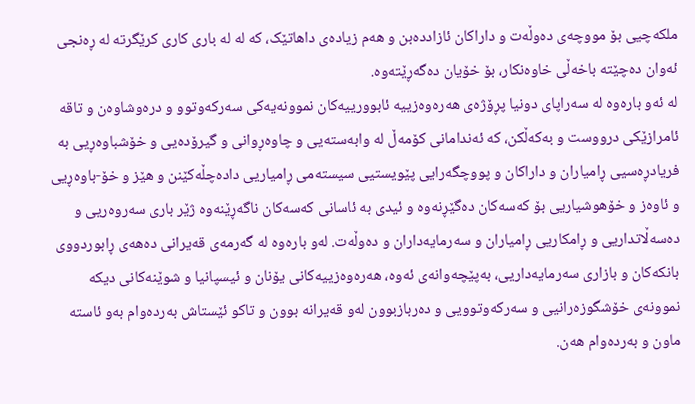ملکەچیی بۆ مووچەی دەوڵەت و داراکان ئازاددەبن و ھەم زیادەی داھاتێک، کە لە لە باری کاری کرێگرتە لە ڕەنجی ئەوان دەچێتە باخەڵی خاوەنکار، بۆ خۆیان دەگەڕێتەوە.
لە ئەو بارەوە لە سەراپای دونیا پڕۆژەی ھەرەوەزییە ئابوورییەکان نموونەیەکی سەرکەوتوو و درەوشاوەن و تاقە ئامرازێکی درووست و بەکەڵکن، کە ئەندامانی کۆمەڵ لە وابەستەیی و چاوەڕوانی و گیرۆدەیی و خۆشباوەڕیی بە فریادڕەسیی ڕامیاران و داراکان و پووچگەرایی پێویستیی سیستەمی ڕامیاریی دادەچڵەکێنن و ھێز و خۆ-باوەڕیی و ئاوەز و خۆھوشیاریی بۆ کەسەکان دەگێڕنەوە و ئیدی بە ئاسانی کەسەکان ناگەڕێنەوە ژێر باری سەروەریی و دەسەڵاتداریی و ڕامکاریی ڕامیاران و سەرمایەداران و دەوڵەت. لەو بارەوە لە گەرمەی قەیرانی دەھەی ڕابوردووی بانکەکان و بازاری سەرمایەداریی، بەپێچەوانەی ئەوە، ھەرەوەزییەکانی یۆنان و ئیسپانیا و شوێنەکانی دیکە نموونەی خۆشگوزەرانیی و سەرکەوتوویی و دەربازبوون لەو قەیرانە بوون و تاکو ئێستاش بەردەوام بەو ئاستە ماون و بەردەوام ھەن.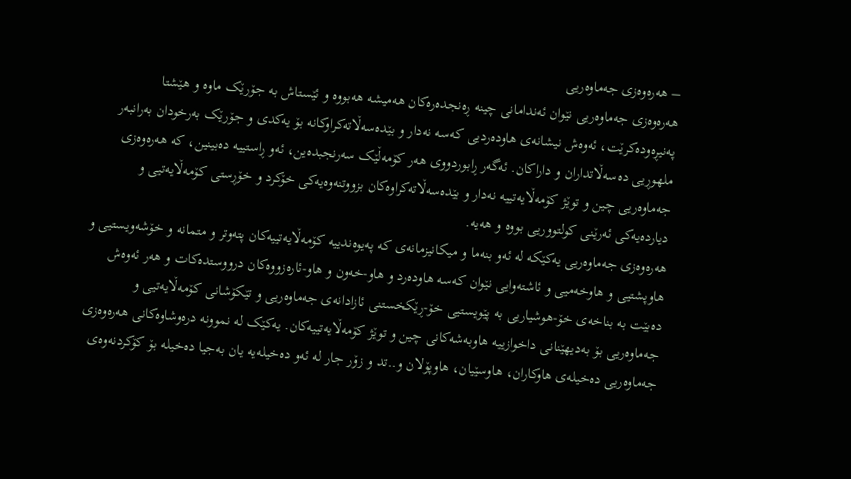– ھەرەوەزی جەماوەریی
ھەرەوەزی جەماوەریی نێوان ئەندامانی چینە ڕەنجدەرەکان ھەمیشە ھەبووە و ئێستاش بە جۆرێک ماوە و ھێشتا پەنیڕەودەکرێت، ئەوەش نیشانەی ھاودەردیی کەسە نەدار و بێدەسەڵاتەکراوکانە بۆ یەکدی و جۆرێک بەرخودان بەرانبەر ملھوڕیی دەسەڵاتداران و داراکان. ئەگەر ڕابوردووی ھەر کۆمەڵێک سەرنجبدەین، ئەو ڕاستییە دەبینین، کە ھەرەوەزی جەماوەریی چین و توێژ کۆمەڵایەتییە نەدار و بێدەسەڵاتەکراوەکان بزووتنەوەیەکی خۆکرد و خۆڕستی کۆمەڵایەتیی و دیاردەیەکی ئەرێنی کولتووریی بووە و ھەیە.
ھەرەوەزی جەماوەریی یەکێکە لە ئەو بنەما و میکانیزمانەی کە پەیوەندییە کۆمەڵایەتییەکان پتەوتر و متمانە و خۆشەویستیی و ھاوپشتیی و ھاوخەمیی و ئاشتەوایی نێوان کەسە ھاودەرد و ھاو-خەون و ھاو-ئارەزووەکان درووستدەکات و ھەر ئەوەش دەبێت بە بناخەی خۆ-ھوشیاریی بە پێویستیی خۆ-ڕێکخستنی ئازادانەی جەماوەریی و تێکۆشانی کۆمەڵایەتیی و جەماوەریی بۆ بەدیھێنانی داخوازییە ھاوبەشەکانی چین و توێژ کۆمەڵایەتییەکان. یەکێک لە نموونە درەوشاوەکانی ھەرەوەزی جەماوەریی دەخیلەی ھاوکاران، ھاوسێیان، ھاوپۆلان و..تد و زۆر جار لە ئەو دەخیلەیە یان بەجیا دەخیلە بۆ کۆکردنەوەی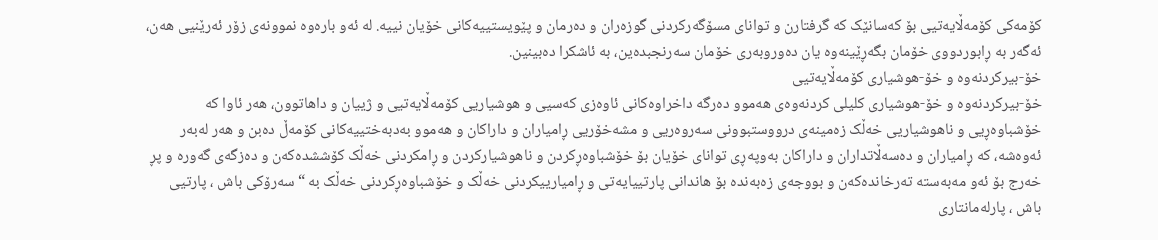کۆمەکی کۆمەڵایەتیی بۆ کەسانێک کە گرفتارن و توانای مسۆگەرکردنی گوزەران و دەرمان و پێویستییەکانی خۆیان نییە. لە ئەو بارەوە نموونەی زۆر ئەرێنیی ھەن، ئەگەر بە ڕابوردووی خۆمان بگەڕێینەوە یان دەوروبەری خۆمان سەرنجبدەین، بە ئاشکرا دەبینین.
خۆ-بیرکردنەوە و خۆ-ھوشیاری کۆمەڵایەتیی
خۆ-بیرکردنەوە و خۆ-ھوشیاری کلیلی کردنەوەی ھەموو دەرگە داخراوەکانی ئاوەزی کەسیی و ھوشیاریی کۆمەڵایەتیی و ژییان و داھاتوون، ھەر ئاوا کە خۆشباوەڕیی و ناھوشیاریی خەڵک زەمینەی درووستبوونی سەروەریی و مشەخۆریی ڕامیاران و داراکان و ھەموو بەدبەختییەکانی کۆمەڵ دەبن و ھەر لەبەر ئەوەشە، کە ڕامیاران و دەسەڵاتداران و داراکان بەوپەڕی توانای خۆیان بۆ خۆشباوەڕکردن و ناھوشیارکردن و ڕامکردنی خەڵک کۆششدەکەن و دەزگەی گەورە و پڕ خەرج بۆ ئەو مەبەستە تەرخاندەکەن و بووجەی زەبەندە بۆ ھاندانی پارتییایەتی و ڕامیارییکردنی خەڵک و خۆشباوەڕکردنی خەڵک بە “سەرۆکی باش ، پارتیی باش ، پارلەمانتاری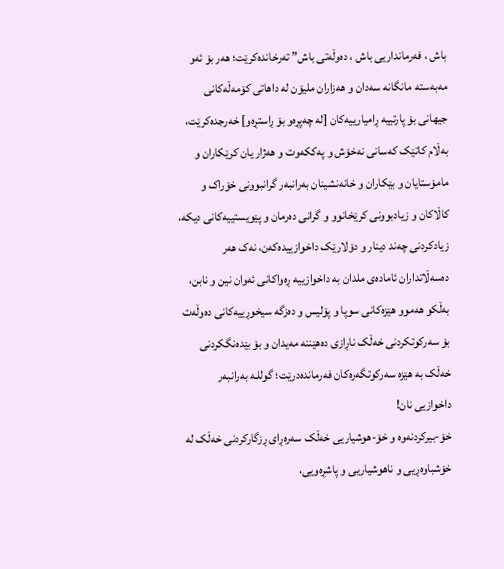باش ، فەرمانداریی باش ، دەوڵەتی باش” تەرخاندەکرێت؛ ھەر بۆ ئەو مەبەستە مانگانە سەدان و ھەزاران ملیۆن لە داھاتی کۆمەڵەکانی جیھانی بۆ پارتییە ڕامیارییەکان [لە چەپڕەو بۆ ڕاستڕەو] خەرجدەکرێت، بەڵام کاتێک کەسانی نەخۆش و پەککەوت و ھەژار یان کرێکاران و مامۆستایان و بێکاران و خانەنشینان بەرانبەر گرانبوونی خۆراک و کاڵاکان و زیادبوونی کرێخانوو و گرانی دەرمان و پێویستییەکانی دیکە، زیادکردنی چەند دینار و دۆلارێک داخوازییدەکەن، نەک ھەر دەسەڵاتداران ئامادەی ملدان بە داخوازییە ڕەواکانی ئەوان نین و نابن، بەڵکو ھەموو ھێزەکانی سوپا و پۆلیس و دەزگە سیخوڕییەکانی دەوڵەت بۆ سەرکوتکردنی خەڵک ناڕازی دەھێننە مەیدان و بۆ بێدەنگکردنی خەڵک بە ھێزە سەرکوتگەرەکان فەرماندەدرێت؛ گوللـە بەرانبەر داخوازیی نان!
خۆ-بیرکردنەوە و خۆ-ھوشیاریی خەڵک سەرەڕای ڕزگارکردنی خەڵک لە خۆشباوەڕیی و ناھوشیاریی و پاشڕەویی،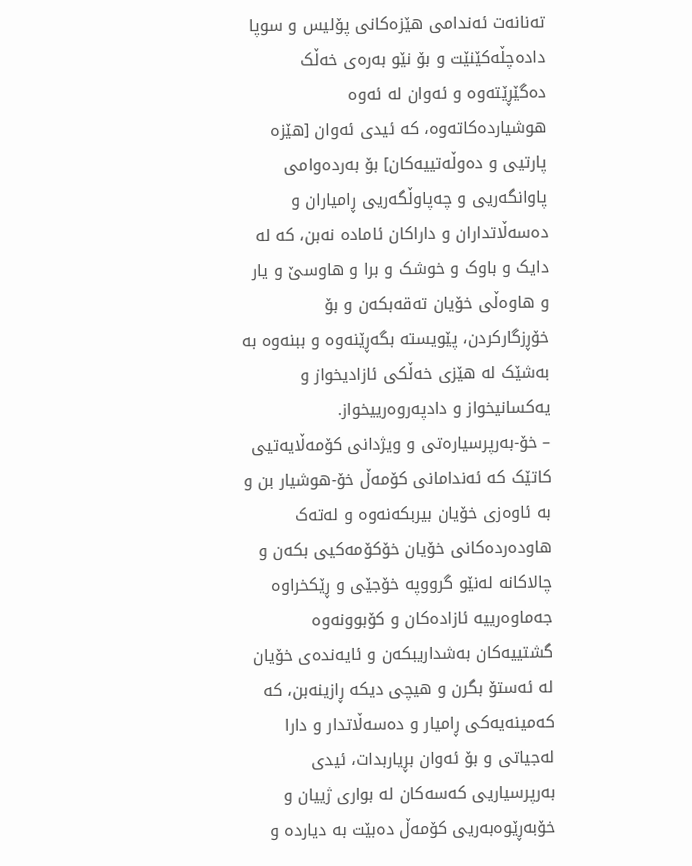تەنانەت ئەندامی ھێزەکانی پۆلیس و سوپا دادەچڵەکێنێت و بۆ نێو بەرەی خەڵک دەگێڕێتەوە و ئەوان لە ئەوە ھوشیاردەکاتەوە، کە ئیدی ئەوان [ھێزە پارتیی و دەوڵەتییەکان] بۆ بەردەوامی پاوانگەریی و چەپاوڵگەریی ڕامیاران و دەسەڵاتداران و داراکان ئامادە نەبن، کە لە دایک و باوک و خوشک و برا و ھاوسێ و یار و ھاوەڵی خۆیان تەقەبکەن و بۆ خۆڕزگارکردن، پێویستە بگەڕێنەوە و ببنەوە بە بەشێک لە ھێزی خەڵکی ئازادیخواز و یەکسانیخواز و دادپەروەرییخواز.
– خۆ-بەرپرسیارەتی و ویژدانی کۆمەڵایەتیی
کاتێک کە ئەندامانی کۆمەڵ خۆ-ھوشیار بن و بە ئاوەزی خۆیان بیربکەنەوە و لەتەک ھاودەردەکانی خۆیان خۆکۆمەکیی بکەن و چالاکانە لەنێو گرووپە خۆجێی و ڕێکخراوە جەماوەرییە ئازادەکان و کۆبوونەوە گشتییەکان بەشداریبکەن و ئایەندەی خۆیان لە ئەستۆ بگرن و ھیچی دیکە ڕازینەبن، کە کەمینەیەکی ڕامیار و دەسەڵاتدار و دارا لەجیاتی و بۆ ئەوان بڕیاربدات، ئیدی بەرپرسیاریی کەسەکان لە بواری ژییان و خۆبەڕێوەبەریی کۆمەڵ دەبێت بە دیاردە و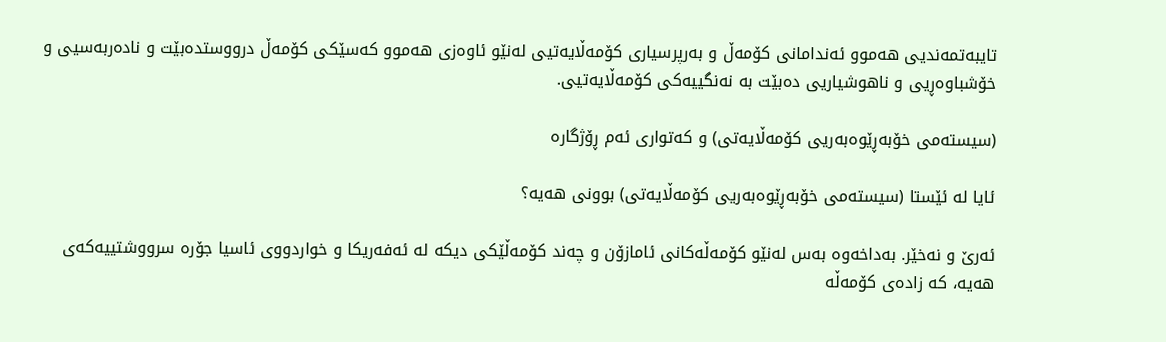تایبەتمەندیی ھەموو ئەندامانی کۆمەڵ و بەرپرسیاری کۆمەڵایەتیی لەنێو ئاوەزی ھەموو کەسێکی کۆمەڵ درووستدەبێت و نادەربەسیی و خۆشباوەڕیی و ناھوشیاریی دەبێت بە نەنگییەکی کۆمەڵایەتیی.

(سیستەمی خۆبەڕێوەبەریی کۆمەڵایەتی) و کەتواری ئەم ڕۆژگارە

ئایا لە ئێستا (سیستەمی خۆبەڕێوەبەریی کۆمەڵایەتی) بوونی ھەیە؟

ئەرێ و نەخێر. بەداخەوە بەس لەنێو کۆمەڵەکانی ئامازۆن و چەند کۆمەڵێکی دیکە لە ئەفەریکا و خواردووی ئاسیا جۆرە سرووشتییەکەی ھەیە، کە زادەی کۆمەڵە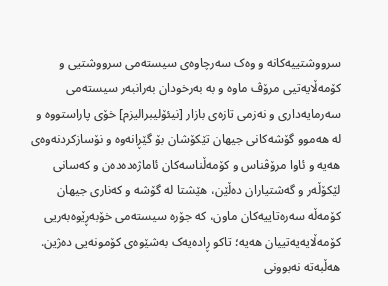سرووشتییەکانە و وەک سەرچاوەی سیستەمی سرووشتیی و کۆمەڵایەتیی مرۆڤ ماوە و بە بەرخودان بەرانبەر سیستەمی سەرمایەداری و نەزمی تازەی بازار [نیئۆلیبرالیزم] خۆی پاراستووە و لە ھەموو گۆشەکانی جیھان تێکۆشان بۆ گێڕانەوە و نۆسازکردنەوەی ھەیە و ئاوا مرۆڤناس و کۆمەڵناسەکان ئاماژەدەدەن و کەسانی لێکۆڵەر و گەشتیاران دەڵێن، ھێشتا لە گۆشە و کەناری جیھان کۆمەڵە سەرەتاییەکان ماون، کە جۆرە سیستەمی خۆبەڕێوەبەریی کۆمەڵایەیەتییان ھەیە؛ تاکو ڕادەیەک بەشێوەی کۆمونەیی دەژین.
ھەڵبەتە نەبوونی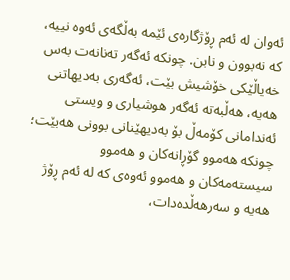ئەوان لە ئەم ڕۆژگارەی ئێمە بەڵگەی ئەوە نییە، کە نەبوون و نابن. چونکە ئەگەر تەنانەت بەس خەیاڵێکی خۆشیش بێت، ئەگەری بەدیھاتنی ھەیە، ھەڵبەتە ئەگەر ھوشیاری و ویستی ئەندامانی کۆمەڵ بۆ بەدیھێنانی بوونی ھەبێت؛ چونکە ھەموو گۆڕانەکان و ھەموو سیستەمەکان و ھەموو ئەوەی کە لە ئەم ڕۆژ ھەیە و سەرھەڵدەدات،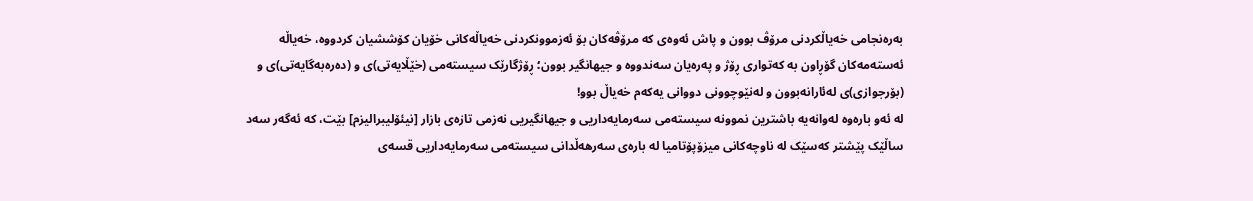بەرەنجامی خەیاڵکردنی مرۆڤ بوون و پاش ئەوەی کە مرۆڤەکان بۆ ئەزموونکردنی خەیاڵەکانی خۆیان کۆششیان کردووە، خەیاڵە ئەستەمەکان گۆڕاون بە کەتواری ڕۆژ و پەرەیان سەندووە و جیھانگیر بوون؛ ڕۆژگارێک سیستەمی (خێڵایەتی)ی و (دەرەبەگایەتی)ی و (بۆرجوازی)ی لەئارانەبوون و لەنێوچوونی دووانی یەکەم خەیاڵ بوو!
لە ئەو بارەوە لەوانەیە باشترین نموونە سیستەمی سەرمایەداریی و جیھانگیریی نەزمی تازەی بازار [نیئۆلیبرالیزم] بێت، کە ئەگەر سەد ساڵێک پێشتر کەسێک لە ناوچەکانی میزۆپۆتامیا لە بارەی سەرھەڵدانی سیستەمی سەرمایەداریی قسەی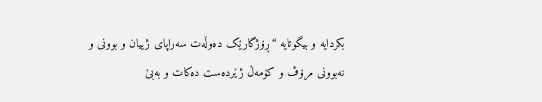بکردایە و بیگوتایە “ڕۆژگارێک دەوڵەت سەراپای ژییان و بوونی و نەبوونی مرۆڤ و کۆمەڵ ژێردەست دەکات و بەبێ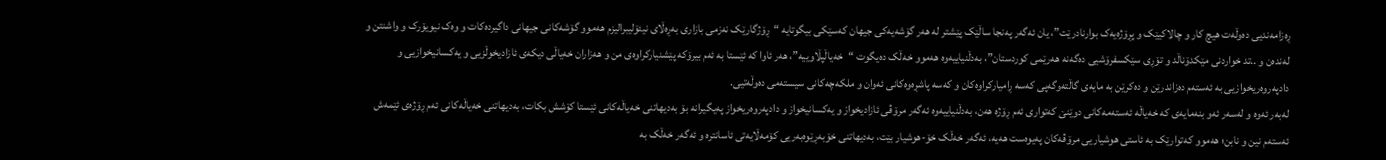ڕەزامەندیی دەوڵەت ھیچ کار و چالاکیێک و پڕۆژەیەک بوارنادرێت”، یان ئەگەر پەنجا ساڵێک پێشتر لە ھەر گۆشەیەکی جیھان کەسێکی بیگوتایە “ڕۆژگارێک نەزمی بازاری بەڕەڵای نیئۆلیبرالیزم ھەموو گۆشەکانی جیھانی داگیردەکات و وەک نیویۆرک و واشنتن و لەندەن و ..تد خواردنی مێکدۆناڵد و تۆڕی سێکسفرۆشیی دەگەنە ھەرێمی کوردستان”، بەدڵنیاییەوە ھەموو خەڵک دەیگوت “خەیاڵپڵاوییە”، ھەر ئاوا کە ئێستا بە ئەم بیرۆکە پێشنیارکراوەی من و ھەزاران خەیاڵی دیکەی ئازادیخوڵزیی و یەکسانیخوازیی و دادپەروەریخوازیی بە ئەستەم دەزاندرێن و دەکرێن بە مایەی گاڵتەوگەپی کەسە ڕامیارکراوەکان و کەسە پاشڕەوەکانی ئەوان و ملکەچەکانی سیستەمی دەوڵەتیی.
لەبەر ئەوە و لەسەر ئەو بنەمایەی کە خەیاڵە ئەستەمەکانی دوێنێ کەتواری ئەم ڕۆژە هەن، بەدڵنیاییەوە ئەگەر مرۆڤی ئازادیخواز و یەکسانیخواز و دادپەروەریخواز پەیگیرانە بۆ بەدیھاتنی خەیاڵەکانی ئێستا کۆشش بکات، بەدیھاتنی خەیاڵەکانی ئەم ڕۆژەی ئێمەش ئەستەم نین و نابن؛ ھەموو کەتوارێک بە ئاستی ھوشیاریی مرۆڤەکان پەیوەست هەیە، ئەگەر خەڵک خۆ-ھوشیار بێت، بەدیھاتنی خۆبەڕێوەبەریی کۆمەڵایەتی ئاسانترە و ئەگەر خەڵک بە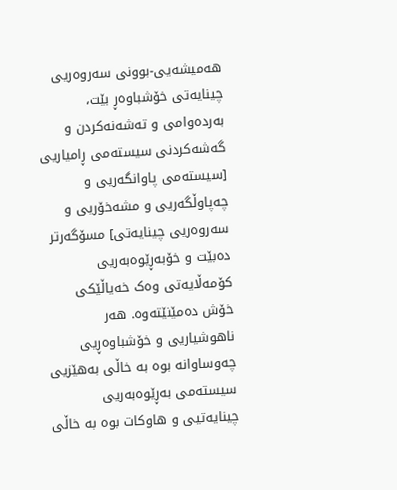ھەمیشەیی-بوونی سەروەریی چینایەتی خۆشباوەڕ بێت، بەردەوامی و تەشەنەکردن و گەشەکردنی سیستەمی ڕامیاریی [سیستەمی پاوانگەریی و چەپاوڵگەریی و مشەخۆریی و سەروەریی چینایەتی] مسۆگەرتر دەبێت و خۆبەڕێوەبەریی کۆمەڵایەتی وەک خەیاڵێکی خۆش دەمێنێتەوە. هەر ناهوشیاریی و خۆشباوەڕیی چەوساوانە بوە بە خاڵی بەهێزیی سیستەمی بەڕێوەبەریی چینایەتیی و هاوکات بوە بە خاڵی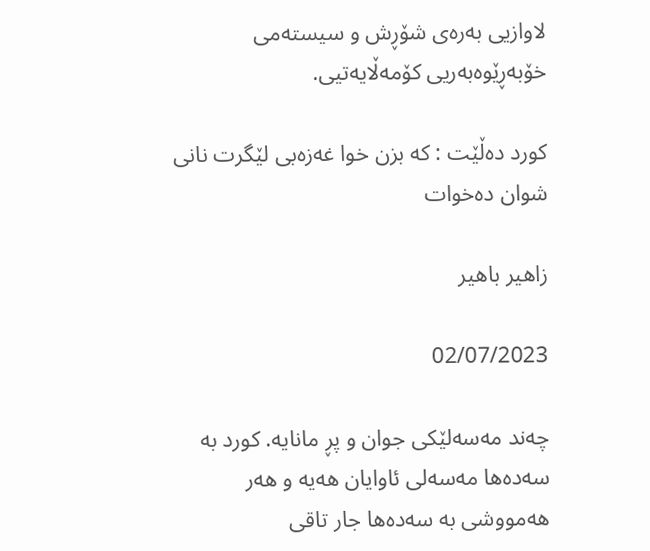لاوازیی بەرەی شۆڕش و سیستەمی خۆبەڕێوەبەریی کۆمەڵایەتیی.

کورد دەڵێت : کە بزن خوا غەزەبی لێگرت نانی شوان دەخوات

زاهیر باهیر

02/07/2023

چەند مەسەلێکی جوان و پڕ مانایە. کورد بە سەدەها مەسەلی ئاوایان هەیە و هەر هەمووشی بە سەدەها جار تاقی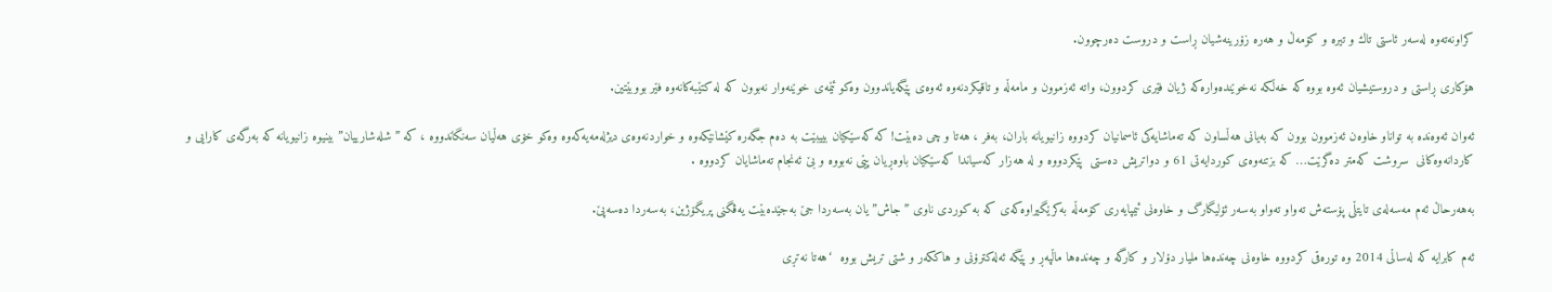کراونەتەوە لەسەر ئاستی تاك و تیرە و کۆمەڵ و هەرە زۆرینەشیان ڕاست و دروست دەرچوون.

هۆکاری ڕاستی و دروستیشیان ئەوە بووە کە خەڵکە نەخوێندەوارەکە ژیان فێری کردوون، واتە ئەزموون و مامەڵە و تاقیکردنەوە ئەوەی پێگەیاندوون وەکو ئێمەی خوێنەوار نەبوون کە لە کتێبەکانەوە فێر بووبێتین.

ئەوان ئەوەندە بە تواناو خاوەن ئەزموون بوون کە بەیانی هەڵساون کە تەماشایەکی ئاسمانیان کردووە زانیویانە باران، بەفر ، هەتا و چی دەبێت! کە کەسێکیان بییبێت بە دەم جگەرە کێشانێکەوە و خواردنەوەی دیژلەمەیەکەوە وەکو خۆی هەڵیان سەنگاندووە ، کە ” شلەشارییان” بینیوە زانیویانە کە بەرگەی کارایی و کاردانەوەکانی  سروشت کەمتر دەگرێت… کە بزتنەوەی کوردایەتی 61 و دواتریش دەستی  پێکردووە و لە هەزار کەسیاندا کەسێکیان باوەڕیان پێی نەبووە و بێ ئەنجام تەماشایان کردووە .

بەهەرحاڵ ئەم مەسەلەی تایتڵی پۆستەش تەواو تەواو بەسەر ئۆلیگارگ و خاوەنی ئیمپایەری کۆمەڵە بەکرێگیراوەکەی کە بە کوردی ناوی ” جاش” یان بەسەردا جێ بەجێدەبێت یەڤگنی پریگۆژین، بەسەردا دەسەپێ.

ئەم کابرایە کە لەساڵی 2014 وە تورەقی کردووە خاوەنی چەندەها ملیار دۆلار و کارگە و چەندەها ماڵپەڕ و پێگە ئەلەکترۆنی و هاكکەر و شتی تریش بووە  ‘هەتا نەتڕی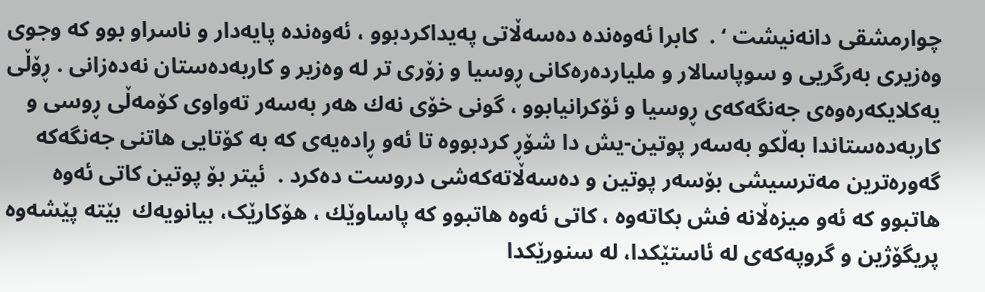چوارمشقی دانەنیشت ‘ .  کابرا ئەوەندە دەسەڵاتی پەیداکردبوو ، ئەوەندە پایەدار و ناسراو بوو کە وجوی وەزیری بەرگریی و سوپاسالار و ملیاردەرەکانی ڕوسیا و زۆری تر لە وەزیر و کاربەدەستان نەدەزانی . ڕۆڵی یەکلایکەرەوەی جەنگەکەی ڕوسیا و ئۆکرانیابوو ، گونی خۆی نەك هەر بەسەر تەواوی کۆمەڵی ڕوسی و کاربەدەستاندا بەڵکو بەسەر پوتین-یش دا شۆڕ کردبووە تا ئەو ڕادەیەی کە بە کۆتایی هاتنی جەنگەکە گەورەترین مەترسیشی بۆسەر پوتین و دەسەڵاتەکەشی دروست دەکرد .  ئیتر بۆ پوتین کاتی ئەوە هاتبوو کە ئەو میزەڵانە فش بکاتەوە ، کاتی ئەوە هاتبوو کە پاساوێك ، هۆکارێک، بیانویەك  بێتە پێشەوە پریگۆژین و گروپەکەی لە ئاستێکدا، لە سنورێکدا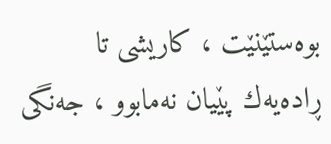بوەستێنێت ، کاریشی تا ڕادەیەك پێیان نەمابوو ، جەنگی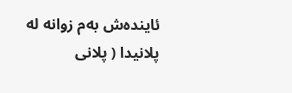ئایندەش بەم زوانە لە پلانیدا ( پلانی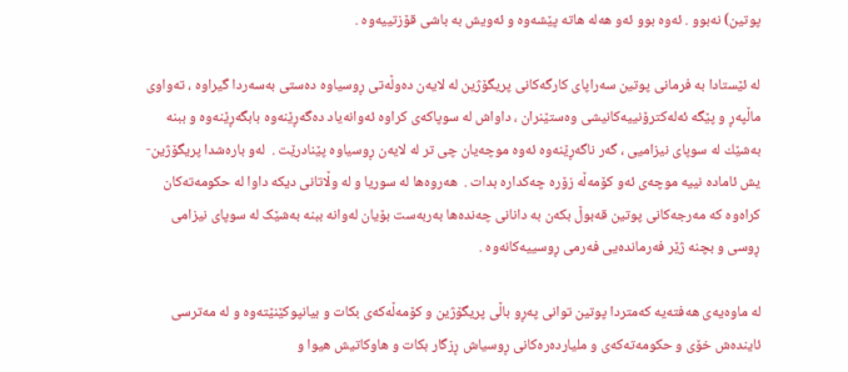پوتین) نەبوو . ئەوە بوو ئەو هەلە هاتە پێشەوە و ئەویش بە باشی قۆزتییەوە .

لە ئێستادا بە فرمانی پوتین سەراپای کارگەکانی پریگۆژین لە لایەن دەوڵەتی ڕوسیاوە دەستی بەسەردا گیراوە ، تەواوی ماڵپەڕ و پێگە ئەلەکترۆنییەکانیشی وەستێنران ، داواش لە سوپاکەی کراوە ئەوانەیاد دەگەڕێنەوە بابگەڕێنەوە و ببنە بەشێك لە سوپای نیزامیی ، گەر ناگەڕێنەوە ئەوە موچەیان چی تر لە لایەن ڕوسیاوە پێنادرێت .  لەو بارەشدا پریگۆژین-یش ئامادە نییە موچەی ئەو کۆمەڵە زۆرە چەکدارە بدات .  هەروەها لە سوریا و لە وڵاتانی دیکە داوا لە حکومەتەکان کراەوە کە مەرجەکانی پوتین قەبوڵ بکەن بە دانانی چەندەها بەربەست بۆیان لەوانە ببنە بەشێک لە سوپای نیزامی ڕوسی و بچنە ژێر فەرماندەیی فەرمی ڕوسییەکانەوە .

لە ماوەیەی هەفتەیە کەمتردا پوتین توانی پەڕو باڵی پریگۆژین و کۆمەڵەکەی بکات و بیانپوکێنێتەوە و لە مەترسی ئایندەش خۆی و حکومەتەکەی و ملیاردەرەکانی ڕوسیاش ڕزگار بکات و هاوکاتیش هیوا و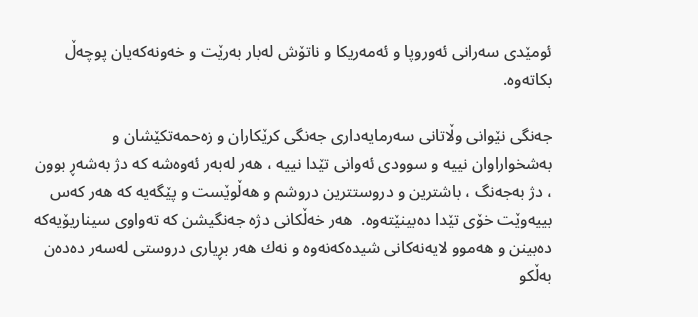ئومێدی سەرانی ئەوروپا و ئەمەریکا و ناتۆش لەبار بەرێت و خەونەکەیان پوچەڵ بکاتەوە.

جەنگی نێوانی وڵاتانی سەرمایەداری جەنگی کرێکاران و زەحمەتکێشان و بەشخواراوان نییە و سوودی ئەوانی تێدا نییە ، هەر لەبەر ئەوەشە کە دژ بەشەڕ بوون ، دژ بەجەنگ ، باشترین و دروستترین دروشم و هەڵوێست و پێگەیە کە هەر کەس بییەوێت خۆی تێدا دەبینێتەوە.  هەر خەڵکانی دژە جەنگیشن کە تەواوی سیناریۆیەکە دەبینن و هەموو لایەنەکانی شیدەکەنەوە و نەك هەر بڕیاری دروستی لەسەر دەدەن بەڵکو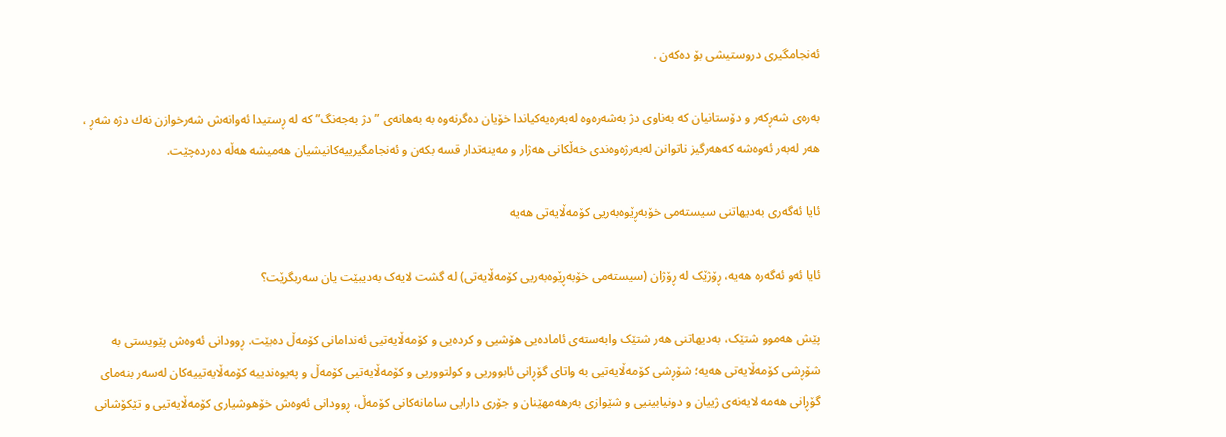ئەنجامگیری دروستیشی بۆ دەکەن .

بەرەی شەڕکەر و دۆستانیان کە بەناوی دژ بەشەرەوە لەبەرەیەکیاندا خۆیان دەگرنەوە بە بەهانەی ” دژ بەجەنگ” کە لە ڕستیدا ئەوانەش شەرخوازن نەك دژە شەڕ ، هەر لەبەر ئەوەشە کەهەرگیز ناتوانن لەبەرژەوەندی خەڵکانی هەژار و مەینەتدار قسە بکەن و ئەنجامگیرییەکانیشیان هەمیشە هەڵە دەردەچێت.

ئایا ئەگەری بەدیهاتنی سیستەمی خۆبەڕێوەبەریی کۆمەڵایەتی هەیە

ئایا ئەو ئەگەرە ھەیە، ڕۆژێک لە ڕۆژان (سیستەمی خۆبەڕێوەبەریی کۆمەڵایەتی) لە گشت لایەک بەدیبێت یان سەربگرێت؟

پێش ھەموو شتێک، بەدیھاتنی ھەر شتێک وابەستەی ئامادەیی ھۆشیی و کردەیی و کۆمەڵایەتیی ئەندامانی کۆمەڵ دەبێت. ڕوودانی ئەوەش پێویستی بە شۆڕشی کۆمەڵایەتی ھەیە؛ شۆڕشی کۆمەڵایەتیی بە واتای گۆڕانی ئابووریی و کولتووریی و کۆمەڵایەتیی کۆمەڵ و پەیوەندییە کۆمەڵایەتییەکان لەسەر بنەمای گۆڕانی ھەمە لایەنەی ژییان و دونیابینیی و شێوازی بەرھەمھێنان و جۆری دارایی سامانەکانی کۆمەڵ، ڕوودانی ئەوەش خۆھوشیاری کۆمەڵایەتیی و تێکۆشانی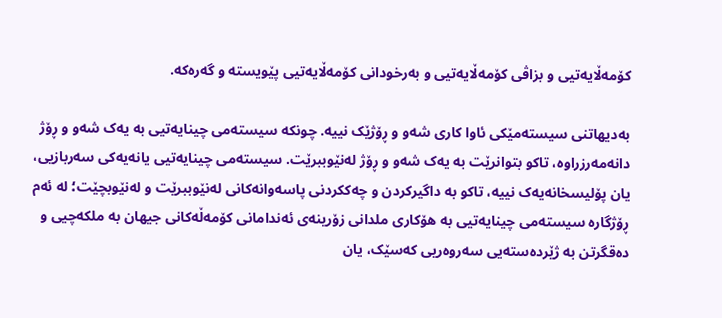کۆمەڵایەتیی و بزاڤی کۆمەڵایەتیی و بەرخودانی کۆمەڵایەتیی پێویستە و گەرەکە.

بەدیھاتنی سیستەمێکی ئاوا کاری شەو و ڕۆژێک نییە. چونکە سیستەمی چینایەتیی بە یەک شەو و ڕۆژ دانەمەرزراوە، تاکو بتوانرێت بە یەک شەو و ڕۆژ لەنێوببرێت. سیستەمی چینایەتیی یانەیەکی سەربازیی، یان پۆلیسخانەیەک نییە، تاکو بە داگیرکردن و چەککردنی پاسەوانەکانی لەنێوببرێت و لەنێوبچێت؛ لە ئەم ڕۆژگارە سیستەمی چینایەتیی بە ھۆکاری ملدانی زۆرینەی ئەندامانی کۆمەڵەکانی جیھان بە ملکەچیی و دەقگرتن بە ژێردەستەیی سەروەریی کەسێک، یان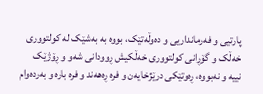پارتیی و فەرمانداریی و دەوڵەتێک، بووە بە بەشێک لە کولتووری خەڵک و گۆڕانی کولتووری خەڵکیش ڕوودانی شەو و ڕۆژێک نییە و نەبووە، ڕەوتێکی درێژخایەن و فرە ڕەھەند و فرە بارە و بەردەوام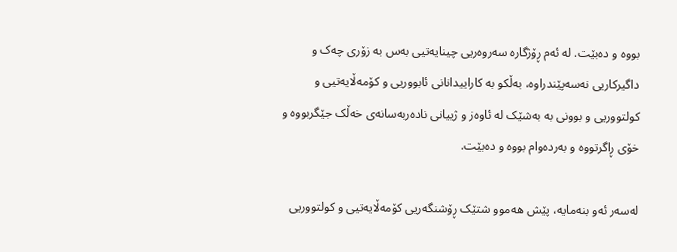بووە و دەبێت. لە ئەم ڕۆژگارە سەروەریی چینایەتیی بەس بە زۆری چەک و داگیرکاریی نەسەپێندراوە، بەڵکو بە کاراییدانانی ئابووریی و کۆمەڵایەتیی و کولتووریی و بوونی بە بەشێک لە ئاوەز و ژییانی نادەربەسانەی خەڵک جێگربووە و خۆی ڕاگرتووە و بەردەوام بووە و دەبێت.

لەسەر ئەو بنەمایە، پێش ھەموو شتێک ڕۆشنگەریی کۆمەڵایەتیی و کولتووریی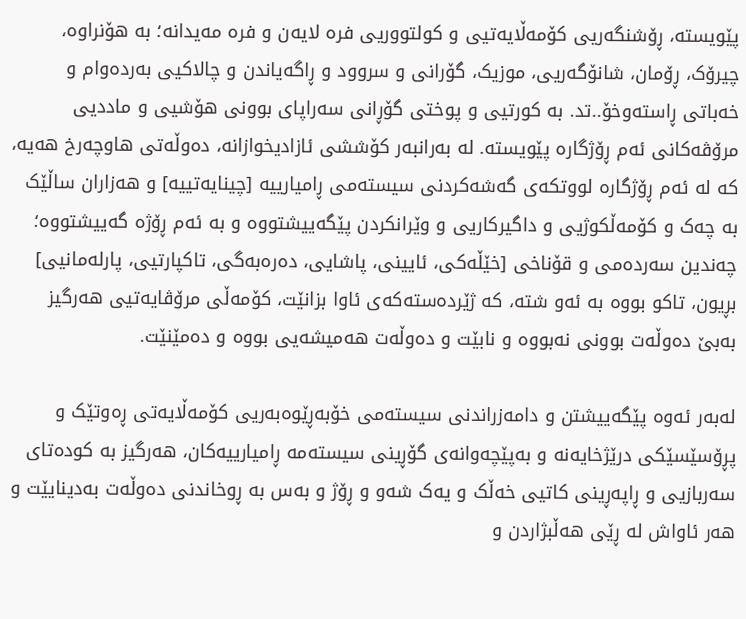پێویستە، ڕۆشنگەریی کۆمەڵایەتیی و کولتووریی فرە لایەن و فرە مەیدانە؛ بە ھۆنراوە، چیرۆک، ڕۆمان، شانۆگەریی، موزیک، گۆرانی و سروود و ڕاگەیاندن و چالاکیی بەردەوام و خەباتی ڕاستەوخۆ..تد. بە کورتیی و پوختی گۆڕانی سەراپای بوونی ھۆشیی و ماددیی مرۆڤەکانی ئەم ڕۆژگارە پێویستە. لە بەرانبەر کۆششی ئازادیخوازانە، دەوڵەتی ھاوچەرخ ھەیە، کە لە ئەم ڕۆژگارە لووتکەی گەشەکردنی سیستەمی ڕامیارییە [چینایەتییە] و ھەزاران ساڵێک بە چەک و کۆمەڵکوژیی و داگیرکاریی و وێرانکردن پێگەییشتووە و بە ئەم ڕۆژە گەییشتووە؛ چەندین سەردەمی و قۆناخی [خێڵەکی، ئایینی، پاشایی، دەرەبەگی، تاکپارتیی، پارلەمانیی] بڕیون، تاکو بووە بە ئەو شتە، کە ژێردەستەکەی ئاوا بزانێت، کۆمەڵی مرۆڤایەتیی ھەرگیز بەبێ دەوڵەت بوونی نەبووە و نابێت و دەوڵەت ھەمیشەیی بووە و دەمێنێت.

لەبەر ئەوە پێگەییشتن و دامەزراندنی سیستەمی خۆبەڕێوەبەریی کۆمەڵایەتی ڕەوتێک و پڕۆسێسێکی درێژخایەنە و بەپێچەوانەی گۆڕینی سیستەمە ڕامیارییەکان، ھەرگیز بە کودەتای سەربازیی و ڕاپەڕینی کاتیی خەڵک و یەک شەو و ڕۆژ و بەس بە ڕوخاندنی دەوڵەت بەدینایێت و ھەر ئاواش لە ڕێی ھەڵبژاردن و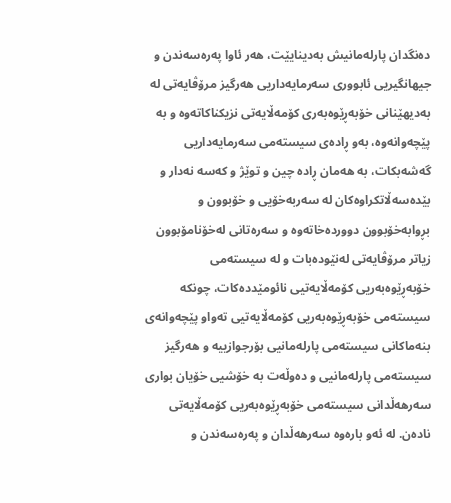دەنگدان پارلەمانیش بەدینایێت، ھەر ئاوا پەرەسەندن و جیھانگیریی ئابووری سەرمایەداریی ھەرگیز مرۆڤایەتی لە بەدیھێنانی خۆبەڕێوەبەری کۆمەڵایەتی نزیکناکاتەوە و بە پێچەوانەوە، بەو ڕادەی سیستەمی سەرمایەداریی گەشەبکات، بە ھەمان ڕادە چین و توێژ و کەسە نەدار و بێدەسەڵاتکراوەکان لە سەربەخۆیی و خۆبوون و بڕوابەخۆبوون دووردەخاتەوە و سەرەتانی لەخۆنامۆبوون زیاتر مرۆڤایەتی لەنێودەبات و لە سیستەمی خۆبەڕێوەبەریی کۆمەڵایەتیی نائومێددەکات، چونکە سیستەمی خۆبەڕێوەبەریی کۆمەڵایەتیی تەواو پێچەوانەی بنەماکانی سیستەمی پارلەمانیی بۆرجوازییە و ھەرگیز سیستەمی پارلەمانیی و دەوڵەت بە خۆشیی خۆیان بواری سەرھەڵدانی سیستەمی خۆبەڕێوەبەریی کۆمەڵایەتی نادەن. لە ئەو بارەوە سەرھەڵدان و پەرەسەندن و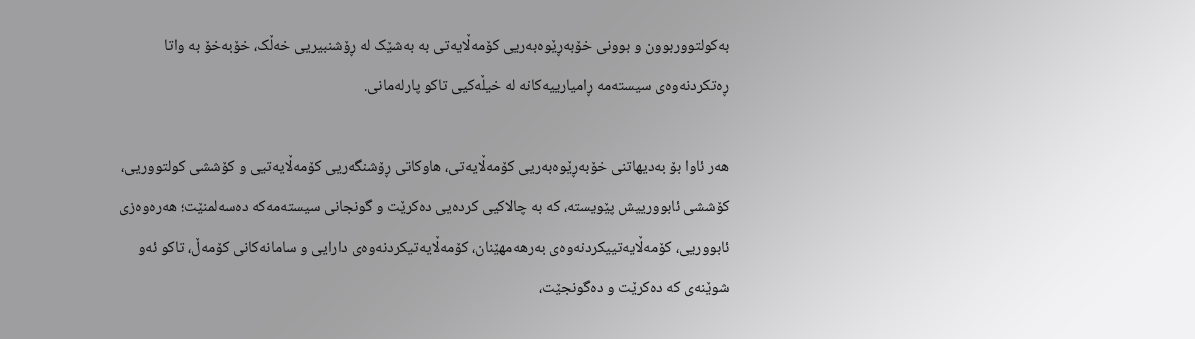بەکولتووربوون و بوونی خۆبەڕێوەبەریی کۆمەڵایەتی بە بەشێک لە ڕۆشنبیریی خەڵک، خۆبەخۆ بە واتا ڕەتکردنەوەی سیستەمە ڕامیارییەکانە لە خیڵەکیی تاکو پارلەمانی.

ھەر ئاوا بۆ بەدیھاتنی خۆبەڕێوەبەریی کۆمەڵایەتی، ھاوکاتی ڕۆشنگەریی کۆمەڵایەتیی و کۆششی کولتووریی، کۆششی ئابوورییش پێویستە، کە بە چالاکیی کردەیی دەکرێت و گونجانی سیستەمەکە دەسەلمنێت؛ ھەرەوەزی ئابووریی، کۆمەڵایەتییکردنەوەی بەرھەمھێنان، کۆمەڵایەتیکردنەوەی دارایی و سامانەکانی کۆمەڵ، تاکو ئەو شوێنەی کە دەکرێت و دەگونجێت،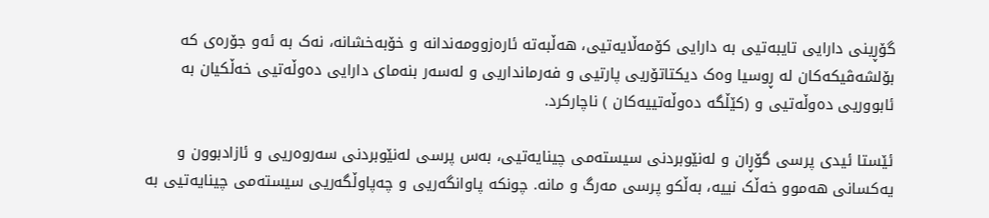گۆڕینی دارایی تایبەتیی بە دارایی کۆمەڵایەتیی، ھەڵبەتە ئارەزوومەندانە و خۆبەخشانە، نەک بە ئەو جۆرەی کە بۆلشەڤیکەکان لە ڕوسیا وەک دیکتاتۆریی پارتیی و فەرمانداریی و لەسەر بنەمای دارایی دەوڵەتیی خەڵکیان بە ئابووریی دەوڵەتیی و (کێڵگە دەوڵەتییەکان ) ناچارکرد.

ئێستا ئیدی پرسی گۆڕان و لەنێوبردنی سیستەمی چینایەتیی، بەس پرسی لەنێوبردنی سەروەریی و ئازادبوون و یەکسانی ھەموو خەڵک نییە، بەڵکو پرسی مەرگ و مانە. چونکە پاوانگەریی و چەپاوڵگەریی سیستەمی چینایەتیی بە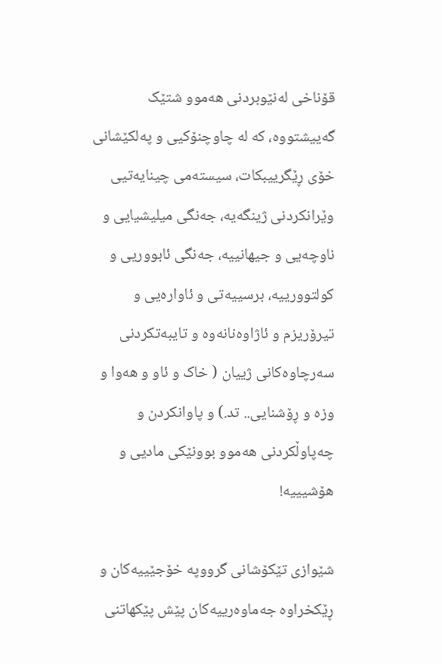قۆناخی لەنێوبردنی ھەموو شتێک گەییشتووە، کە لە چاوچنۆکیی و پەلکێشانی خۆی ڕێگرییبکات، سیستەمی چینایەتیی وێرانکردنی ژینگەیە، جەنگی میلیشیایی و ناوچەیی و جیھانییە، جەنگی ئابووریی و کولتوورییە، برسییەتی و ئاوارەیی و تیرۆریزم و ئاژاوەنانەوە و تایبەتکردنی سەرچاوەکانی ژییان ( خاک و ئاو و ھەوا و وزە و ڕۆشنایی.. تد.) و پاوانکردن و چەپاوڵکردنی ھەموو بوونێکی مادیی و ھۆشیییە!

شێوازی تێکۆشانی گرووپە خۆجێییەکان و ڕێکخراوە جەماوەرییەکان پێش پێکھاتنی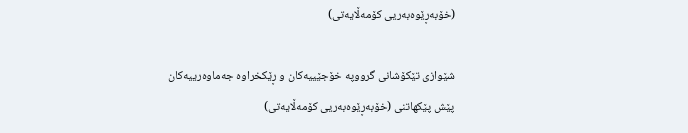(خۆبەڕێوەبەریی کۆمەڵایەتی)

شێوازی تێکۆشانی گرووپە خۆجێییەکان و ڕێکخراوە جەماوەرییەکان پێش پێکھاتنی (خۆبەڕێوەبەریی کۆمەڵایەتی)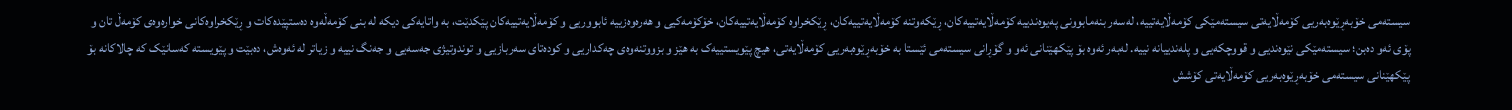سیستەمی خۆبەڕێوەبەریی کۆمەڵایەتی سیستەمێکی کۆمەڵایەتییە، لەسەر بنەمابوونی پەیوەندییە کۆمەڵایەتییەکان، ڕێکەوتنە کۆمەڵایەتییەکان، ڕێکخراوە کۆمەڵایەتییەکان، خۆکۆمەکیی و ھەرەوەزییە ئابووریی و کۆمەڵایەتییەکان پێکدێت، بە واتایەکی دیکە لە بنی کۆمەڵەوە دەستپێدەکات و ڕێکخراوەکانی خوارەوەی کۆمەڵ تان و پۆی ئەو دەبن؛ سیستەمێکی نێوەندیی و قووچکەیی و پلەندییانە نییە. لەبەر ئەوە بۆ پێکھێنانی ئەو و گۆڕانی سیستەمی ئێستا بە خۆبەڕێوەبەریی کۆمەڵایەتی، ھیچ پێویستییەک بە ھێز و بزووتنەوەی چەکداریی و کودەتای سەربازیی و توندوتیژی جەسەیی و جەنگ نییە و زیاتر لە ئەوەش، دەبێت و پێویستە کەسانێک کە چالاکانە بۆ پێکھێنانی سیستەمی خۆبەڕێوەبەریی کۆمەڵایەتی کۆشش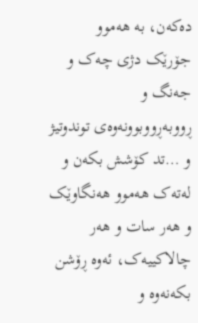دەکەن، بە ھەموو جۆرێک دژی چەک و جەنگ و ڕووبەڕووبوونەوەی توندوتیژ و …تد کۆشش بکەن و لەتەک ھەموو ھەنگاوێک و ھەر سات و ھەر چالاکییەک، ئەوە ڕۆشن بکەنەوە و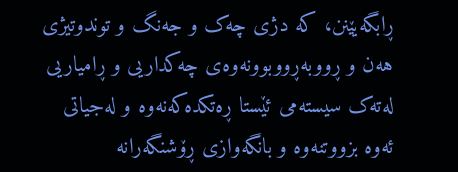ڕابگەیێنن، کە دژی چەک و جەنگ و توندوتیژی هەن و ڕووبەڕووبوونەوەی چەکداریی و ڕامیاریی لەتەک سیستەمی ئێستا ڕەتکدەکەنەوە و لەجیاتی ئەوە بزووتنەوە و بانگەوازی ڕۆشنگەرانە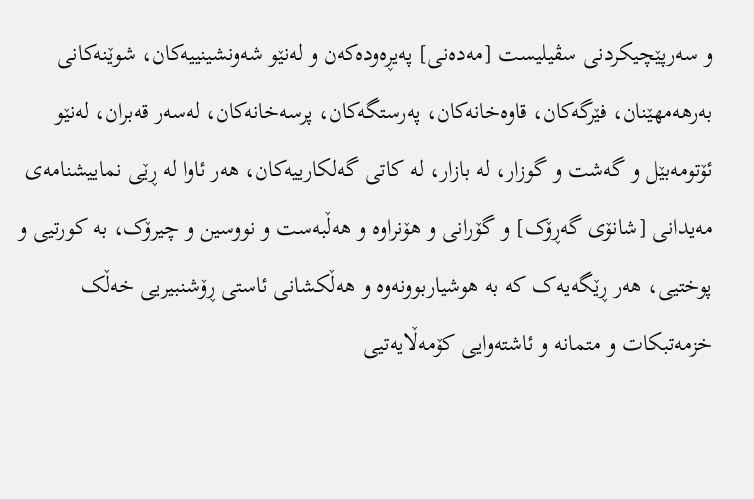و سەرپێچیکردنی سڤیلیست [مەدەنی] پەیڕەودەکەن و لەنێو شەونشینییەکان، شوێنەکانی بەرھەمھێنان، فێرگەکان، قاوەخانەکان، پەرستگەکان، پرسەخانەکان، لەسەر قەبران، لەنێو ئۆتومەبێل و گەشت و گوزار، لە بازار، لە کاتی گەلکارییەکان، ھەر ئاوا لە ڕێی نماییشنامەی مەیدانی [شانۆی گەڕۆک] و گۆرانی و ھۆنراوە و ھەڵبەست و نووسین و چیرۆک، بە کورتیی و پوختیی، ھەر ڕێگەیەک کە بە ھوشیاربوونەوە و ھەڵکشانی ئاستی ڕۆشنبیریی خەڵک خزمەتبکات و متمانە و ئاشتەوایی کۆمەڵایەتیی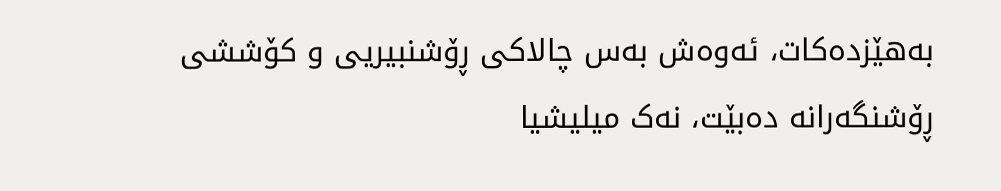بەھێزدەکات، ئەوەش بەس چالاکی ڕۆشنبیریی و کۆششی ڕۆشنگەرانە دەبێت، نەک میلیشیا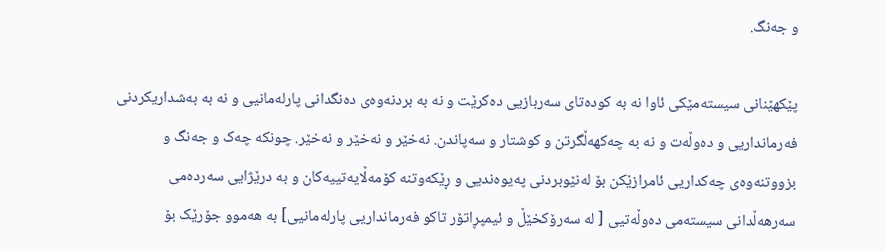و جەنگ.

پێکھێنانی سیستەمێکی ئاوا نە بە کودەتای سەربازیی دەکرێت و نە بە بردنەوەی دەنگدانی پارلەمانیی و نە بە بەشداریکردنی فەرمانداریی و دەوڵەت و نە بە چەکھەڵگرتن و کوشتار و سەپاندن. نەخێر و نەخێر و نەخێر. چونکە چەک و جەنگ و بزووتنەوەی چەکداریی ئامرازێکن بۆ لەنێوبردنی پەیوەندیی و ڕێکەوتنە کۆمەڵایەتییەکان و بە درێژایی سەردەمی سەرھەڵدانی سیستەمی دەوڵەتیی [ لە سەرۆکخێڵ و ئیمپڕاتۆر تاکو فەرمانداریی پارلەمانیی] بە ھەموو جۆرێک بۆ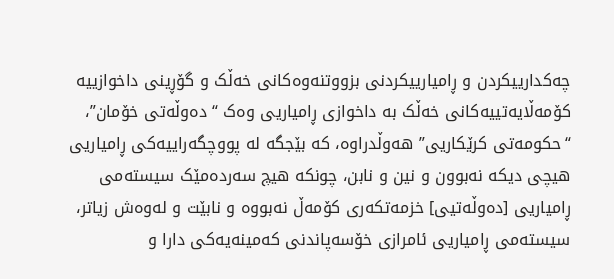چەکدارییکردن و ڕامیارییکردنی بزووتنەوەکانی خەڵک و گۆڕینی داخوازییە کۆمەڵایەتییەکانی خەڵک بە داخوازی ڕامیاریی وەک “دەوڵەتی خۆمان”، “حکومەتی کرێکاریی” ھەوڵدراوە، کە بێجگە لە پووچگەراییەکی ڕامیاریی ھیچی دیکە نەبوون و نین و نابن، چونکە ھیچ سەردەمێک سیستەمی ڕامیاریی [دەوڵەتیی] خزمەتکەری کۆمەڵ نەبووە و نابێت و لەوەش زیاتر، سیستەمی ڕامیاریی ئامرازی خۆسەپاندنی کەمینەیەکی دارا و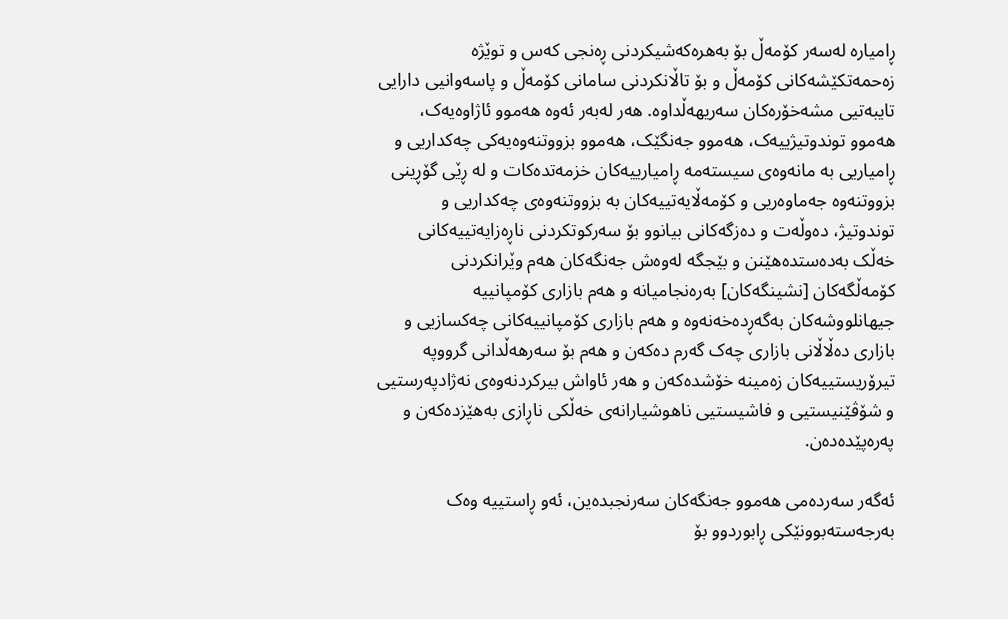ڕامیارە لەسەر کۆمەڵ بۆ بەھرەکەشیکردنی ڕەنجی کەس و توێژە زەحمەتکێشەکانی کۆمەڵ و بۆ تاڵانکردنی سامانی کۆمەڵ و پاسەوانیی دارایی تایبەتیی مشەخۆرەکان سەریھەڵداوە. ھەر لەبەر ئەوە ھەموو ئاژاوەیەک، ھەموو توندوتیژییەک، ھەموو جەنگێک، ھەموو بزووتنەوەیەکی چەکداریی و ڕامیاریی بە مانەوەی سیستەمە ڕامیارییەکان خزمەتدەکات و لە ڕێی گۆڕینی بزووتنەوە جەماوەریی و کۆمەڵایەتییەکان بە بزووتنەوەی چەکداریی و توندوتیژ، دەوڵەت و دەزگەکانی بیانوو بۆ سەرکوتکردنی ناڕەزایەتییەکانی خەڵک بەدەستدەھێنن و بێجگە لەوەش جەنگەکان ھەم وێرانکردنی کۆمەڵگەکان [نشینگەکان] بەرەنجامیانە و ھەم بازاری کۆمپانییە جیھانلووشەکان بەگەڕدەخەنەوە و ھەم بازاری کۆمپانییەکانی چەکسازیی و بازاری دەڵاڵانی بازاری چەک گەرم دەکەن و ھەم بۆ سەرھەڵدانی گرووپە تیرۆریستییەکان زەمینە خۆشدەکەن و ھەر ئاواش بیرکردنەوەی نەژادپەرستیی و شۆڤێنیستیی و فاشیستیی ناھوشیارانەی خەڵکی ناڕازی بەھێزدەکەن و پەرەپێدەدەن.

ئەگەر سەردەمی ھەموو جەنگەکان سەرنجبدەین، ئەو ڕاستییە وەک بەرجەستەبوونێکی ڕابوردوو بۆ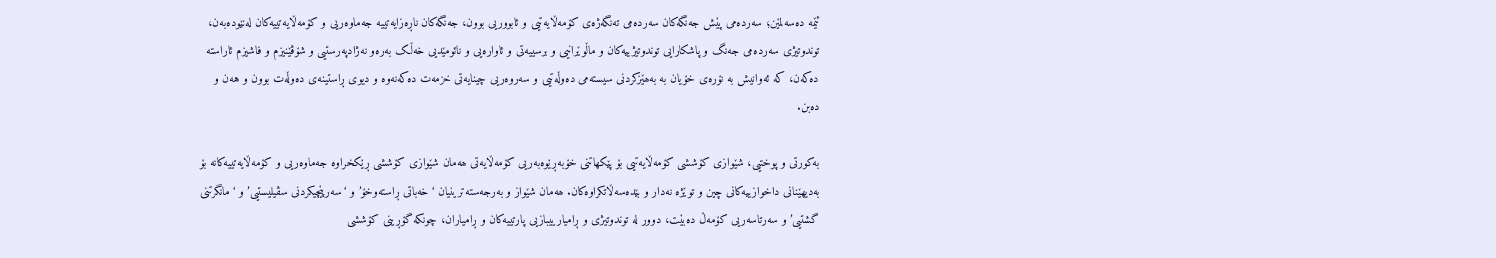ئێمە دەسەلمێن؛ سەردەمی پێش جەنگەکان سەردەمی تەنگەژەی کۆمەڵایەتیی و ئابووریی بوون، جەنگەکان ناڕەزایەتییە جەماوەریی و کۆمەڵایەتییەکان لەنێودەبەن، توندوتیژی سەردەمی جەنگ و پاشکارایی توندوتیژییەکان و ماڵوێرانیی و برسییەتی و ئاوارەیی و نائومێدیی خەڵک بەرەو نەژادپەرستیی و شۆڤێنیزم و فاشیزم ئاراستە دەکەن، کە ئەوانیش بە نۆرەی خۆیان بە بەھێزکردنی سیستەمی دەوڵەتیی و سەروەریی چینایەتی خزمەت دەکەنەوە و دیوی ڕاستینەی دەوڵەت بوون و هەن و دەبن.

بەکورتی و پوختیی، شێوازی کۆششی کۆمەڵایەتیی بۆ پێکھاتنی خۆبەڕێوەبەریی کۆمەڵایەتی ھەمان شێوازی کۆششی ڕێکخراوە جەماوەریی و کۆمەڵایەتییەکانە بۆ بەدیھێنانی داخوازییەکانی چین و توێژە نەدار و بێدەسەڵاتکراوەکان. ھەمان شێواز و بەرجەستەترینیان ‘خەباتی ڕاستەوخۆ’ و ‘سەرپێچیکردنی سڤیلیستیی’ و ‘مانگرتنی گشتیی’ و سەرتاسەریی کۆمەڵ دەبێت، دوور لە توندوتیژی و ڕامیارییبازیی پارتییەکان و ڕامیاران، چونکە گۆڕینی کۆششی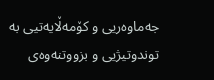جەماوەریی و کۆمەڵایەتیی بە توندوتیژیی و بزووتنەوەی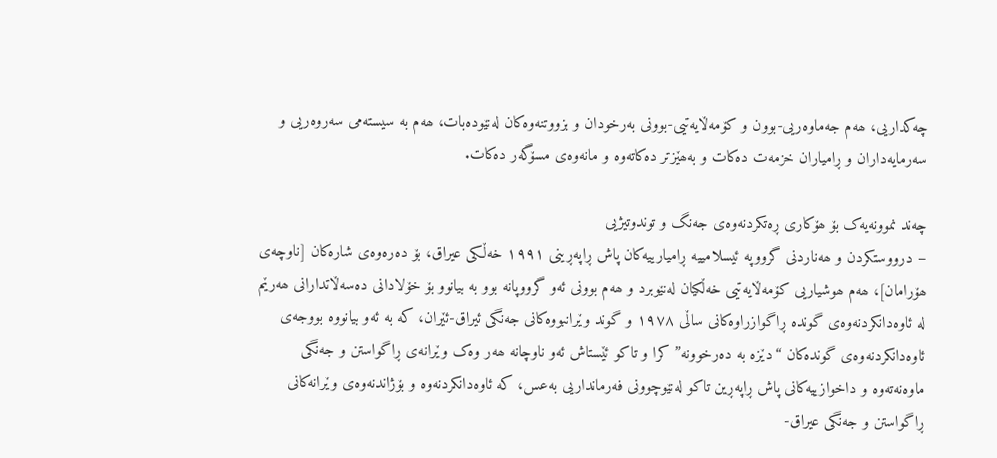چەکداریی، ھەم جەماوەریی-بوون و کۆمەڵایەتیی-بوونی بەرخودان و بزووتنەوەکان لەنێودەبات، ھەم بە سیستەمی سەروەریی و سەرمایەداران و ڕامیاران خزمەت دەکات و بەھێزتر دەکاتەوە و مانەوەی مسۆگەر دەکات.

چەند نموونەیەک بۆ ھۆکاری ڕەتکردنەوەی جەنگ و توندوتیژیی
– درووستکردن و ھەناردنی گرووپە ئیسلامییە ڕامیارییەکان پاش ڕاپەڕینی ١٩٩١ خەڵکی عیراق، بۆ دەرەوەی شارەکان [ناوچەی ھۆرامان]، ھەم ھوشیاریی کۆمەڵایەتیی خەڵکیان لەنێوبرد و ھەم بوونی ئەو گرووپانە بوو بە بیانوو بۆ خۆلادانی دەسەڵاتدارانی ھەرێم لە ئاوەدانکردنەوەی گوندە ڕاگوازراوەکانی ساڵی ١٩٧٨ و گوند وێرانبووەکانی جەنگی ئیراق-ئێران، کە بە ئەو بیانووە بووجەی ئاوەدانکردنەوەی گوندەکان “دێزە بە دەرخوونە” کرا و تاکو ئێستاش ئەو ناوچانە ھەر وەک وێرانەی ڕاگواستن و جەنگی ماوەنەتەوە و داخوازییەکانی پاش ڕاپەڕین تاکو لەنێوچوونی فەرمانداریی بەعس، کە ئاوەدانکردنەوە و بۆژاندنەوەی وێرانەکانی ڕاگواستن و جەنگی عیراق-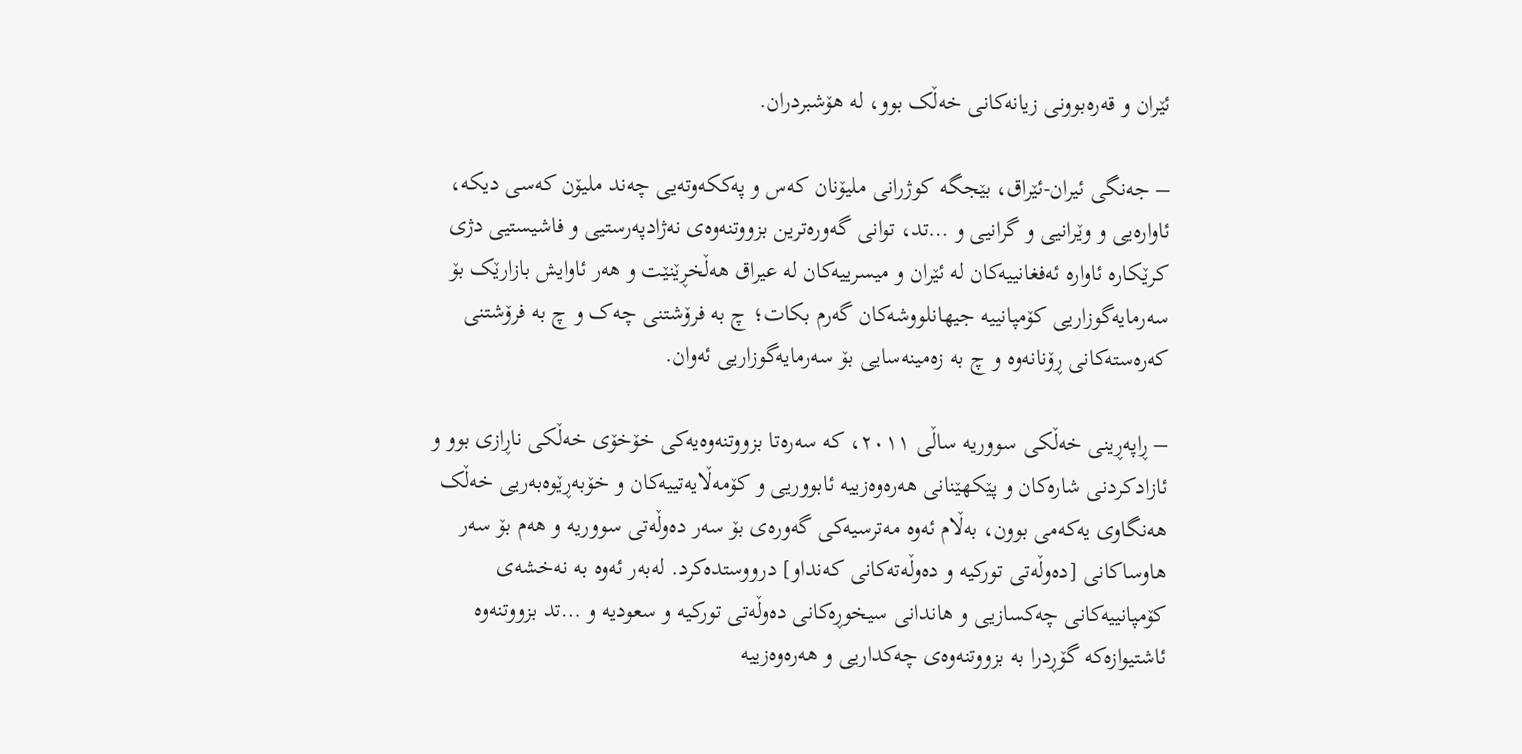ئێران و قەرەبوونی زیانەکانی خەڵک بوو، لە ھۆشبردران.

– جەنگی ئیران-ئێراق، بێجگە کوژرانی ملیۆنان کەس و پەککەوتەیی چەند ملیۆن کەسی دیکە، ئاوارەیی و وێرانیی و گرانیی و …تد، توانی گەورەترین بزووتنەوەی نەژادپەرستیی و فاشیستیی دژی کرێکارە ئاوارە ئەفغانییەکان لە ئێران و میسرییەکان لە عیراق ھەڵخڕێنێت و ھەر ئاوایش بازارێک بۆ سەرمایەگوزاریی کۆمپانییە جیھانلووشەکان گەرم بکات؛ چ بە فرۆشتنی چەک و چ بە فرۆشتنی کەرەستەکانی ڕۆنانەوە و چ بە زەمینەسایی بۆ سەرمایەگوزاریی ئەوان.

– ڕاپەڕینی خەڵکی سووریە ساڵی ٢٠١١، کە سەرەتا بزووتنەوەیەکی خۆخۆی خەڵکی ناڕازی بوو و ئازادکردنی شارەکان و پێکھێنانی ھەرەوەزییە ئابووریی و کۆمەڵایەتییەکان و خۆبەڕێوەبەریی خەڵک ھەنگاوی یەکەمی بوون، بەڵام ئەوە مەترسیەکی گەورەی بۆ سەر دەوڵەتی سووریە و ھەم بۆ سەر ھاوساکانی [دەوڵەتی تورکیە و دەوڵەتەکانی کەنداو] درووستدەکرد. لەبەر ئەوە بە نەخشەی کۆمپانییەکانی چەکسازیی و ھاندانی سیخوڕەکانی دەوڵەتی تورکیە و سعودیە و …تد بزووتنەوە ئاشتیوازەکە گۆڕدرا بە بزووتنەوەی چەکداریی و ھەرەوەزییە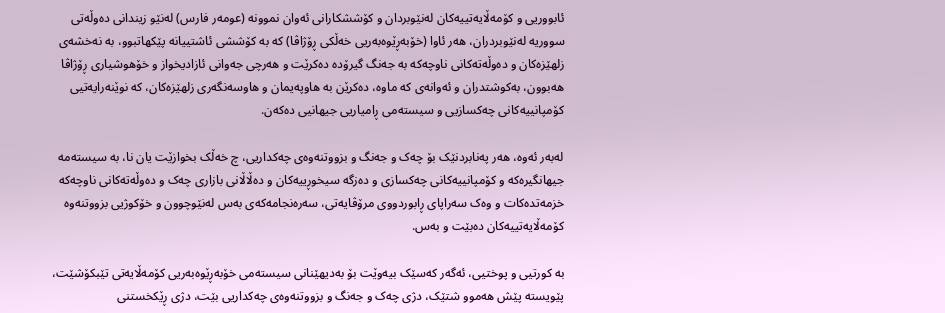ئابووریی و کۆمەڵایەتییەکان لەنێوبردان و کۆششکارانی ئەوان نموونە (عومەر فارس) لەنێو زیندانی دەوڵەتی سووریە لەنێوبردران، ھەر ئاوا (خۆبەڕێوەبەریی خەڵکی ڕۆژاڤا) کە بە کۆششی ئاشتییانە پێکھاتبوو، بە نەخشەی زلھێزەکان و دەوڵەتەکانی ناوچەکە بە جەنگ گیرۆدە دەکرێت و ھەرچی جەوانی ئازادیخواز و خۆھوشیاری ڕۆژاڤا ھەبوون، بەکوشتدران و ئەوانەی کە ماوە، دەکرێن بە ھاوپەیمان و ھاوسەنگەری زلھێزەکان، کە نوێنەرایەتیی کۆمپانییەکانی چەکسازیی و سیستەمی ڕامیاریی جیھانیی دەکەن.

لەبەر ئەوە، ھەر پەنابردنێک بۆ چەک و جەنگ و بزووتنەوەی چەکداریی، چ خەڵک بخوازێت یان نا، بە سیستەمە جیھانگیرەکە و کۆمپانییەکانی چەکسازی و دەزگە سیخوڕییەکان و دەڵاڵانی بازاری چەک و دەوڵەتەکانی ناوچەکە خزمەتدەکات و وەک سەراپای ڕابوردووی مرۆڤایەتی، سەرەنجامەکەی بەس لەنێوچوون و خۆکوژیی بزووتنەوە کۆمەڵایەتییەکان دەبێت و بەس.

بە کورتیی و پوختیی، ئەگەر کەسێک بیەوێت بۆ بەدیھێنانی سیستەمی خۆبەڕێوەبەریی کۆمەڵایەتی تێبکۆشێت، پێویستە پێش ھەموو شتێک، دژی چەک و جەنگ و بزووتنەوەی چەکداریی بێت، دژی ڕێکخستنی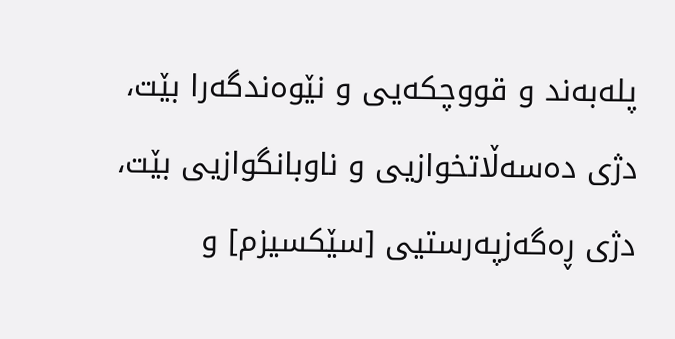پلەبەند و قووچکەیی و نێوەندگەرا بێت، دژی دەسەڵاتخوازیی و ناوبانگوازیی بێت، دژی ڕەگەزپەرستیی [سێکسیزم] و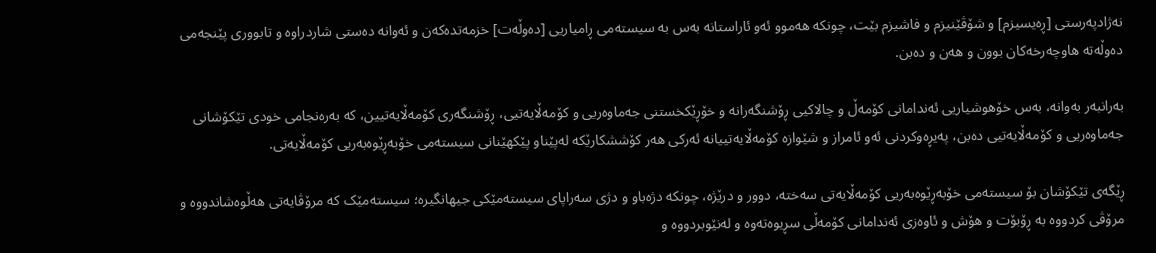نەژادپەرستی [ڕەیسیزم] و شۆڤێنیزم و فاشیزم بێت، چونکە ھەموو ئەو ئاراستانە بەس بە سیستەمی ڕامیاریی [دەوڵەت] خزمەتدەکەن و ئەوانە دەستی شاردراوە و تابووری پێنجەمی دەوڵەتە ھاوچەرخەکان بوون و هەن و دەبن.

بەرانبەر بەوانە، بەس خۆھوشیاریی ئەندامانی کۆمەڵ و چالاکیی ڕۆشنگەرانە و خۆڕێکخستنی جەماوەریی و کۆمەڵایەتیی، ڕۆشنگەری کۆمەڵایەتیین، کە بەرەنجامی خودی تێکۆشانی جەماوەریی و کۆمەڵایەتیی دەبن، پەیڕەوکردنی ئەو ئامراز و شێوازە کۆمەڵایەتییانە ئەرکی ھەر کۆششکارێکە لەپێناو پێکھێنانی سیستەمی خۆبەڕێوەبەریی کۆمەڵایەتی.

ڕێگەی تێکۆشان بۆ سیستەمی خۆبەڕێوەبەریی کۆمەڵایەتی سەختە، دوور و درێژە، چونکە دژەباو و دژی سەراپای سیستەمێکی جیھانگیرە؛ سیستەمێک کە مرۆڤایەتی ھەڵوەشاندووە و مرۆڤی کردووە بە ڕۆبۆت و ھۆش و ئاوەزی ئەندامانی کۆمەڵی سڕیوەتەوە و لەنێوبردووە و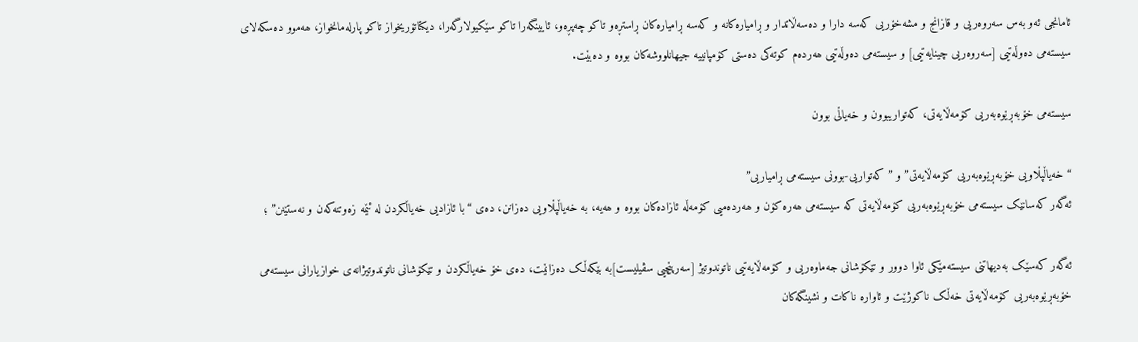ئامانجی ئەو بەس سەروەریی و قازانج و مشەخۆریی کەسە دارا و دەسەڵاتدار و ڕامیارەکانە و کەسە ڕامیارەکان ڕاستڕەو تاکو چەپڕەو، ئایینگەرا تاکو سێکیولارگەرا، دیکتاتۆریخواز تاکو پارلەمانخواز، ھەموو دەسکەلای سیستەمی دەوڵەتیی [سەروەریی چینایەتیی] و سیستەمی دەوڵەتیی ھەردەم کوتەکی دەستی کۆمپانییە جیھانلووشەکان بووە و دەبێت.

سیستەمی خۆبەڕێوەبەریی کۆمەڵایەتی، کەتواریبوون و خەیاڵی بوون

“خەیاڵپڵاویی خۆبەڕێوەبەریی کۆمەڵایەتی” و ” کەتواریی-بوونی سیستەمی ڕامیاریی”
ئەگەر کەسانێک سیستەمی خۆبەڕێوەبەریی کۆمەڵایەتی کە سیستەمی ھەرە کۆن و ھەردەمیی کۆمەڵە ئازادەکان بووە و ھەیە، بە خەیاڵپڵاویی دەزانن، دەی “با ئازادیی خەیاڵکردن لە ئێمە زەوتنەکەن و نەستێنن” ؛

ئەگەر کەسێک بەدیھاتنی سیستەمێکی ئاوا دوور و تێکۆشانی جەماوەریی و کۆمەڵایەتیی ناتوندوتیژ [سەرپێچیی سڤیلیست]بە بێکەڵک دەزانێت، دەی خۆ خەیاڵکردن و تێکۆشانی ناتوندوتیژانەی خوازیارانی سیستەمی خۆبەڕێوەبەریی کۆمەڵایەتی خەڵک ناکوژێت و ئاوارە ناکات و نشینگەکان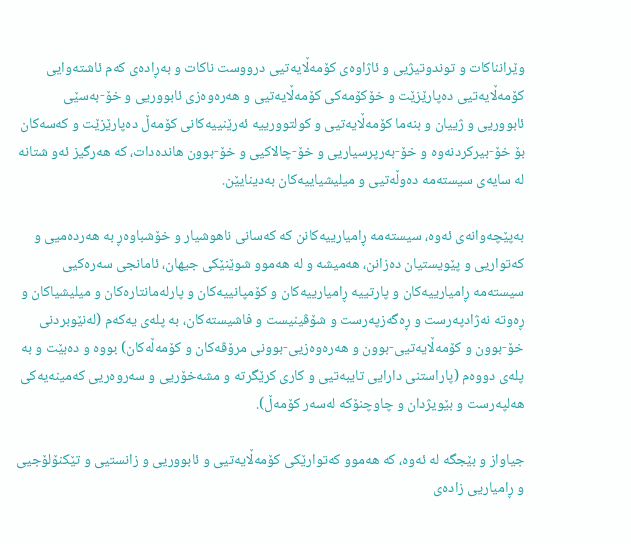وێرانناکات و توندوتیژیی و ئاژاوەی کۆمەڵایەتیی درووست ناکات و بەڕادەی کەم ئاشتەوایی کۆمەڵایەتیی دەپارێزێت و خۆکۆمەکی کۆمەڵایەتیی و ھەرەوەزی ئابووریی و خۆ-بەسێی ئابووریی و ژییان و بنەما کۆمەڵایەتیی و کولتوورییە ئەرێنییەکانی کۆمەڵ دەپارێزێت و کەسەکان بۆ خۆ-بیرکردنەوە و خۆ-بەرپرسیاریی و خۆ-چالاکیی و خۆ-بوون ھاندەدات، کە ھەرگیز ئەو شتانە لە سایەی سیستەمە دەوڵەتیی و میلیشیاییەکان بەدینایێن.

بەپێچەوانەی ئەوە، سیستەمە ڕامیارییەکانن کە کەسانی ناھوشیار و خۆشباوەڕ بە ھەردەمیی و کەتواریی و پێویستیان دەزانن، ھەمیشە و لە ھەموو شوێنێکی جیھان، ئامانجی سەرەکیی سیستەمە ڕامیارییەکان و پارتییە ڕامیارییەکان و کۆمپانییەکان و پارلەمانتارەکان و میلیشیاکان و ڕەوتە نەژادپەرست و ڕەگەزپەرست و شۆڤینیست و فاشیستەکان، بە پلەی یەکەم (لەنێوبردنی خۆ-بوون و کۆمەڵایەتیی-بوون و ھەرەوەزیی-بوونی مرۆڤەکان و کۆمەڵەکان) بووە و دەبێت و بە پلەی دووەم (پاراستنی دارایی تایبەتیی و کاری کرێگرتە و مشەخۆریی و سەروەریی کەمینەیەکی ھەلپەرست و بێویژدان و چاوچنۆکە لەسەر کۆمەڵ).

جیاواز و بێجگە لە ئەوە، کە ھەموو کەتوارێکی کۆمەڵایەتیی و ئابووریی و زانستیی و تێکنۆلۆجیی و ڕامیاریی زادەی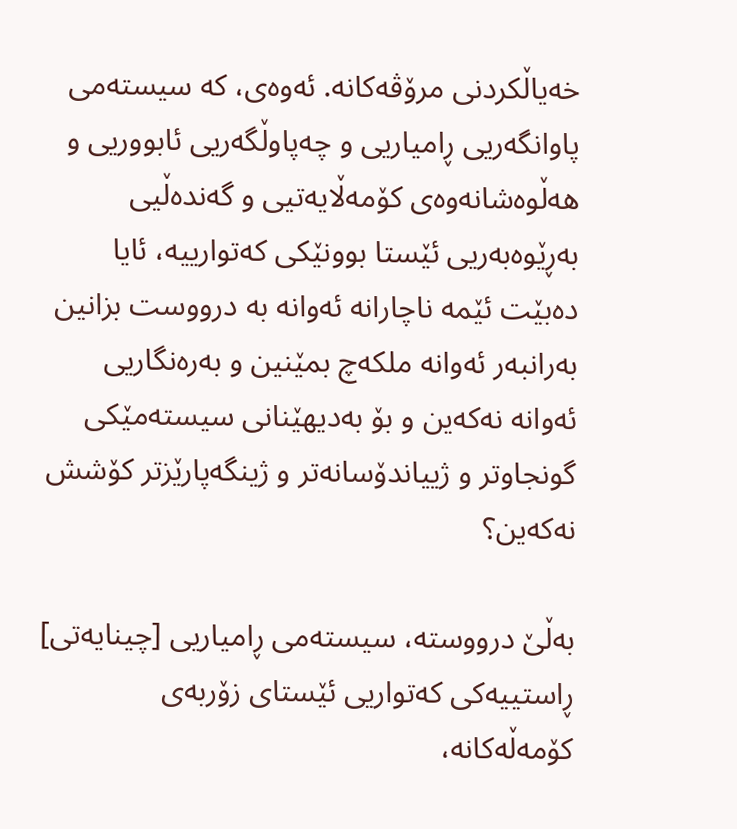خەیاڵکردنی مرۆڤەکانە. ئەوەی، کە سیستەمی پاوانگەریی ڕامیاریی و چەپاوڵگەریی ئابووریی و ھەڵوەشانەوەی کۆمەڵایەتیی و گەندەڵیی بەڕێوەبەریی ئێستا بوونێکی کەتوارییە، ئایا دەبێت ئێمە ناچارانە ئەوانە بە درووست بزانین بەرانبەر ئەوانە ملکەچ بمێنین و بەرەنگاریی ئەوانە نەکەین و بۆ بەدیھێنانی سیستەمێکی گونجاوتر و ژییاندۆسانەتر و ژینگەپارێزتر کۆشش نەکەین؟

بەڵێ درووستە، سیستەمی ڕامیاریی [چینایەتی] ڕاستییەکی کەتواریی ئێستای زۆربەی کۆمەڵەکانە،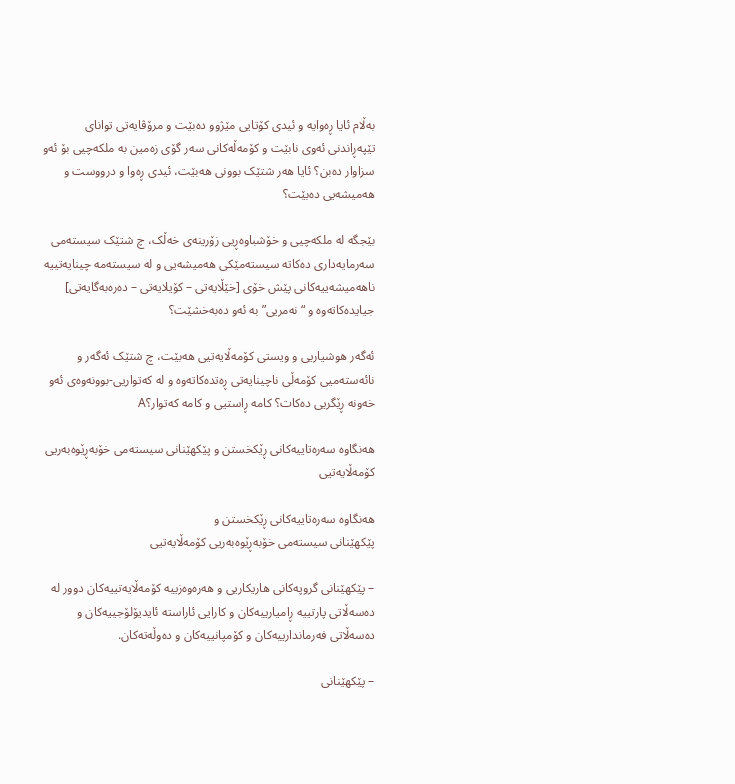بەڵام ئایا ڕەوایە و ئیدی کۆتایی مێژوو دەبێت و مرۆڤایەتی توانای تێپەڕاندنی ئەوی نابێت و کۆمەڵەکانی سەر گۆی زەمین بە ملکەچیی بۆ ئەو سزاوار دەبن؟ ئایا ھەر شتێک بوونی ھەبێت، ئیدی ڕەوا و درووست و ھەمیشەیی دەبێت؟

بێجگە لە ملکەچیی و خۆشباوەڕیی زۆرینەی خەڵک، چ شتێک سیستەمی سەرمایەداری دەکاتە سیستەمێکی ھەمیشەیی و لە سیستەمە چینایەتییە ناھەمیشەییەکانی پێش خۆی [خێڵایەتی – کۆیلایەتی – دەرەبەگایەتی] جیایدەکاتەوە و “نەمریی” بە ئەو دەبەخشێت؟

ئەگەر ھوشیاریی و ویستی کۆمەڵایەتیی ھەبێت، چ شتێک ئەگەر و نائەستەمیی کۆمەڵی ناچینایەتی ڕەتدەکاتەوە و لە کەتواریی-بوونەوەی ئەو خەونە ڕێگریی دەکات؟ کامە ڕاستیی و کامە کەتوار؟A

ھەنگاوە سەرەتاییەکانی ڕێکخستن و پێکھێنانی سیستەمی خۆبەڕێوەبەریی کۆمەڵایەتیی

ھەنگاوە سەرەتاییەکانی ڕێکخستن و
پێکھێنانی سیستەمی خۆبەڕێوەبەریی کۆمەڵایەتیی

– پێکھێنانی گروپەکانی ھاریکاریی و ھەرەوەزییە کۆمەڵایەتییەکان دوور لە دەسەڵاتی پارتییە ڕامیارییەکان و کارایی ئاراستە ئایدیۆلۆجییەکان و دەسەڵاتی فەرماندارییەکان و کۆمپانییەکان و دەوڵەتەکان.

– پێکھێنانی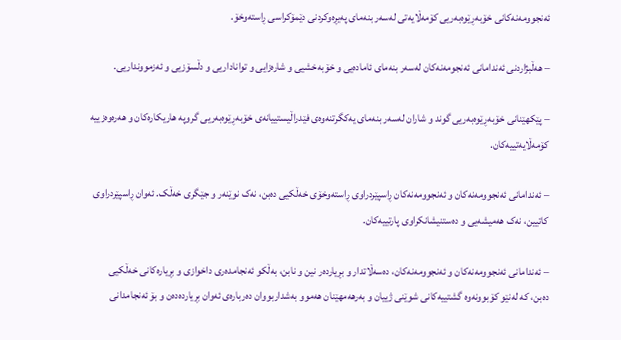ئەنجوومەنەکانی خۆبەڕێوەبەریی کۆمەڵایەتی لەسەر بنەمای پەیڕەوکردنی دێمۆکراسی ڕاستەوخۆ.

– ھەڵبژاردنی ئەندامانی ئەنجومەنەکان لەسەر بنەمای ئامادەیی و خۆبەخشیی و شارەزایی و تواناداریی و دڵسۆزیی و ئەزموونداریی.

– پێکھێنانی خۆبەڕێوەبەریی گوند و شاران لەسەر بنەمای یەکگرتنەوەی فێدراڵیستییانەی خۆبەڕێوەبەریی گروپە ھاریکارەکان و ھەرەوەزییە کۆمەڵایەتییەکان.

– ئەندامانی ئەنجوومەنەکان و ئەنجوومەنەکان ڕاسپێردراوی ڕاستەوخۆی خەڵکیی دەبن، نەک نوێنەر و جێگری خەڵک. ئەوان ڕاسپێردراوی کاتیین، نەک ھەمیشەیی و دەستنیشانکراوی پارتییەکان.

– ئەندامانی ئەنجوومەنەکان و ئەنجوومەنەکان، دەسەڵاتدار و بڕیاردەر نین و نابن، بەڵکو ئەنجامدەری داخوازی و بڕیارەکانی خەڵکیی دەبن، کە لەنێو کۆبوونەوە گشتییەکانی شوێنی ژییان و بەرھەمھێنان ھەموو بەشداربووان دەربارەی ئەوان بڕیاردەدەن و بۆ ئەنجامدانی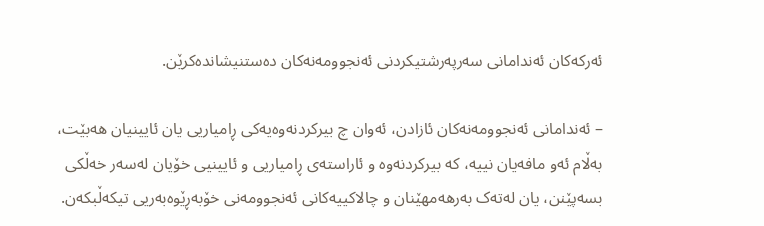ئەرکەکان ئەندامانی سەرپەرشتیکردنی ئەنجوومەنەکان دەستنیشاندەکرێن.

– ئەندامانی ئەنجوومەنەکان ئازادن، ئەوان چ بیرکردنەوەیەکی ڕامیاریی یان ئایینیان ھەبێت، بەڵام ئەو مافەیان نییە، کە بیرکردنەوە و ئاراستەی ڕامیاریی و ئایینیی خۆیان لەسەر خەڵکی بسەپێنن، یان لەتەک بەرھەمھێنان و چالاکییەکانی ئەنجوومەنی خۆبەڕێوەبەریی تیکەڵبکەن.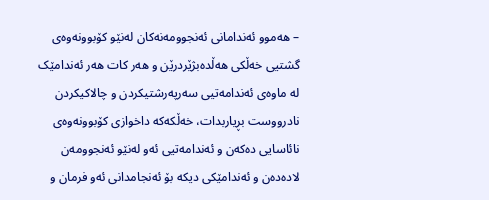– ھەموو ئەندامانی ئەنجوومەنەکان لەنێو کۆبوونەوەی گشتیی خەڵکی ھەڵدەبژێردرێن و ھەر کات ھەر ئەندامێک لە ماوەی ئەندامەتیی سەرپەرشتیکردن و چالاکیکردن نادرووست بڕیاربدات، خەڵکەکە داخوازی کۆبوونەوەی نائاسایی دەکەن و ئەندامەتیی ئەو لەنێو ئەنجوومەن لادەدەن و ئەندامێکی دیکە بۆ ئەنجامدانی ئەو فرمان و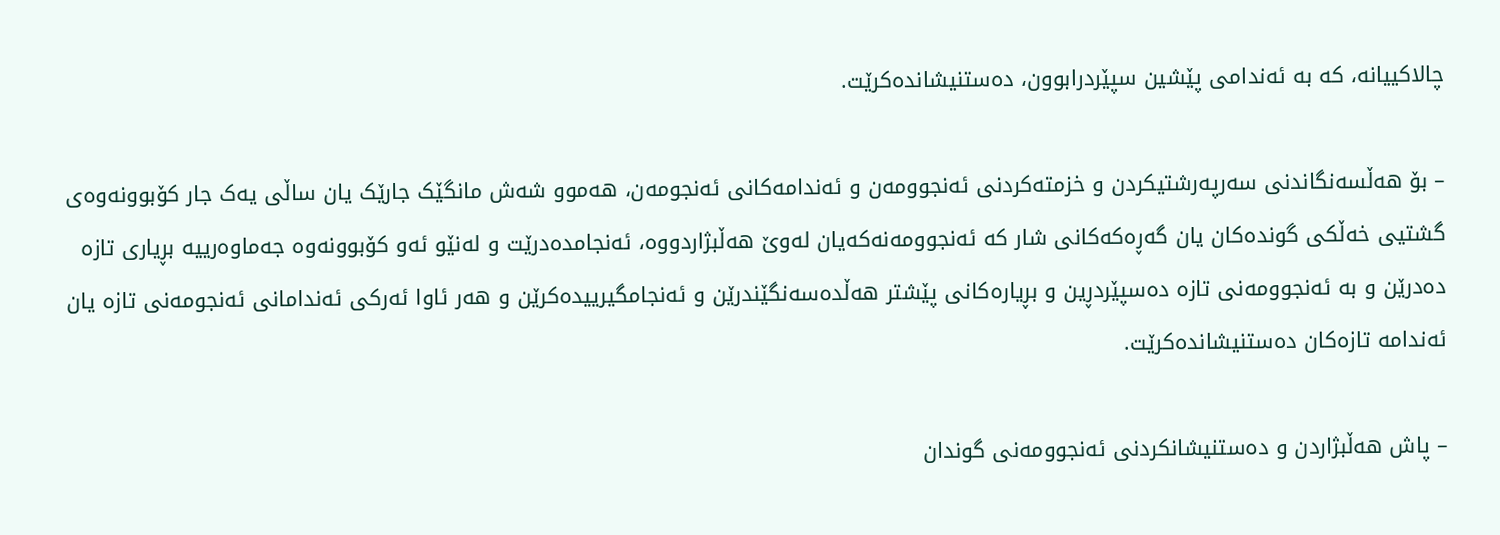چالاکییانە، کە بە ئەندامی پێشین سپێردرابوون، دەستنیشاندەکرێت.

– بۆ ھەڵسەنگاندنی سەرپەرشتیکردن و خزمتەکردنی ئەنجوومەن و ئەندامەکانی ئەنجومەن، ھەموو شەش مانگێک جارێک یان ساڵی یەک جار کۆبوونەوەی گشتیی خەڵکی گوندەکان یان گەڕەکەکانی شار کە ئەنجوومەنەکەیان لەوێ ھەڵبژاردووە، ئەنجامدەدرێت و لەنێو ئەو کۆبوونەوە جەماوەرییە بڕیاری تازە دەدرێن و بە ئەنجوومەنی تازە دەسپێردڕین و بڕیارەکانی پێشتر ھەڵدەسەنگێندرێن و ئەنجامگیرییدەکرێن و ھەر ئاوا ئەرکی ئەندامانی ئەنجومەنی تازە یان ئەندامە تازەکان دەستنیشاندەکرێت.

– پاش ھەڵبژاردن و دەستنیشانکردنی ئەنجوومەنی گوندان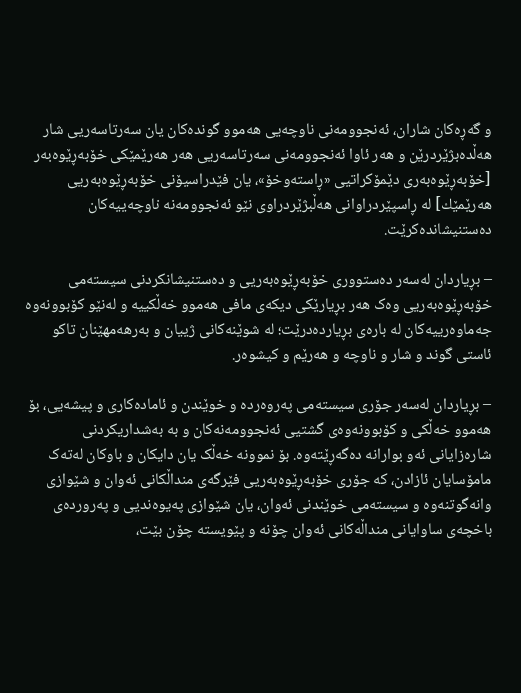و گەڕەکان شاران، ئەنجوومەنی ناوچەیی ھەموو گوندەکان یان سەرتاسەریی شار ھەڵدەبژێردرێن و ھەر ئاوا ئەنجوومەنی سەرتاسەریی ھەر ھەرێمێکی خۆبەڕێوەبەر [خۆبەڕێوەبەری دێمۆکراتیی «ڕاستەوخۆ»، یان فێدراسیۆنی خۆبەڕێوەبەریی ھەرێمێك] لە ڕاسپێردراوانی ھەڵبژێردراوی نێو ئەنجوومەنە ناوچەییەکان دەستنیشاندەکرێت.

– بڕیاردان لەسەر دەستووری خۆبەڕێوەبەریی و دەستنیشانکردنی سیستەمی خۆبەڕێوەبەریی وەک ھەر بڕیارێکی دیکەی مافی ھەموو خەڵکییە و لەنێو کۆبوونەوە جەماوەرییەکان لە بارەی بڕیاردەدرێت؛ لە شوێنەکانی ژییان و بەرھەمھێنان تاکو ئاستی گوند و شار و ناوچە و ھەرێم و کیشوەر.

– بڕیاردان لەسەر جۆری سیستەمی پەروەردە و خوێندن و ئامادەکاری و پیشەیی، بۆ ھەموو خەڵکی و کۆبوونەوەی گشتیی ئەنجوومەنەکان و بە بەشداریکردنی شارەزایانی ئەو بوارانە دەگەڕێتەوە. بۆ نموونە خەڵک یان دایکان و باوکان لەتەک مامۆسایان ئازادن، کە جۆری خۆبەڕێوەبەریی فێرگەی منداڵکانی ئەوان و شێوازی وانەگوتنەوە و سیستەمی خوێندنی ئەوان، یان شێوازی پەیوەندیی و پەروردەی باخچەی ساوایانی منداڵەکانی ئەوان چۆنە و پێویستە چۆن بێت،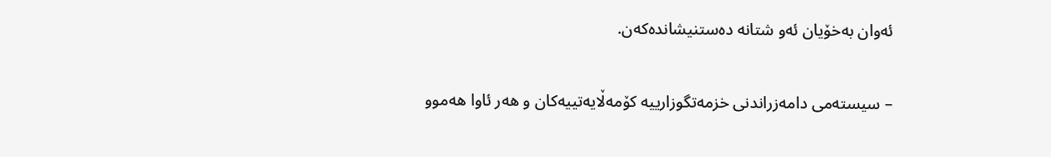ئەوان بەخۆیان ئەو شتانە دەستنیشاندەکەن.

– سیستەمی دامەزراندنی خزمەتگوزارییە کۆمەڵایەتییەکان و ھەر ئاوا ھەموو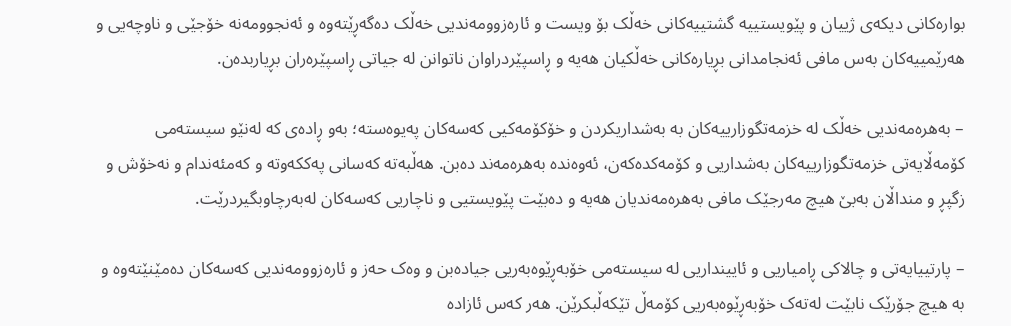بوارەکانی دیکەی ژییان و پێویستییە گشتییەکانی خەڵک بۆ ویست و ئارەزوومەندیی خەڵک دەگەڕێتەوە و ئەنجوومەنە خۆجێی و ناوچەیی و ھەرێمییەکان بەس مافی ئەنجامدانی بڕیارەکانی خەڵکیان ھەیە و ڕاسپێردراوان ناتوانن لە جیاتی ڕاسپێرەران بڕیاربدەن.

– بەھرەمەندیی خەڵک لە خزمەتگوزارییەکان بە بەشداریکردن و خۆکۆمەکیی کەسەکان پەیوەستە؛ بەو ڕادەی کە لەنێو سیستەمی کۆمەڵایەتی خزمەتگوزارییەکان بەشداریی و کۆمەکدەکەن، ئەوەندە بەھرەمەند دەبن. ھەڵبەتە کەسانی پەککەوتە و کەمئەندام و نەخۆش و زگپڕ و منداڵان بەبێ ھیچ مەرجێک مافی بەھرەمەندیان ھەیە و دەبێت پێویستیی و ناچاریی کەسەکان لەبەرچاوبگیردرێت.

– پارتییایەتی و چالاکی ڕامیاریی و ئایینداریی لە سیستەمی خۆبەڕێوەبەریی جیادەبن و وەک حەز و ئارەزوومەندیی کەسەکان دەمێنێتەوە و بە ھیچ جۆرێک نابێت لەتەک خۆبەڕێوەبەریی کۆمەڵ تێکەڵبکرێن. ھەر کەس ئازادە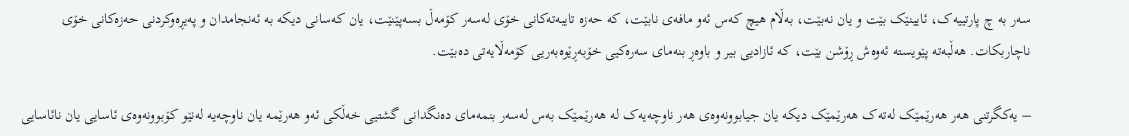سەر بە چ پارتییەک، ئایینێک بێت و یان نەبێت، بەڵام ھیچ کەس ئەو مافەی نابێت، کە حەزە تایبەتەکانی خۆی لەسەر کۆمەڵ بسەپێنێت، یان کەسانی دیکە بە ئەنجامدان و پەیڕەوکردنی حەزەکانی خۆی ناچاربکات. ھەڵبەتە پێویستە ئەوەش ڕۆشن بێت، کە ئازادیی بیر و باوەڕ بنەمای سەرەکیی خۆبەڕێوەبەریی کۆمەڵایەتی دەبێت.

– یەکگرتنی ھەر ھەرێمێک لەتەک ھەرێمێک دیکە یان جیابوونەوەی ھەر ناوچەیەک لە ھەرێمێک بەس لەسەر بنمەمای دەنگدانی گشتیی خەڵکی ئەو ھەرێمە یان ناوچەیە لەنێو کۆبوونەوەی ئاسایی یان نائاسایی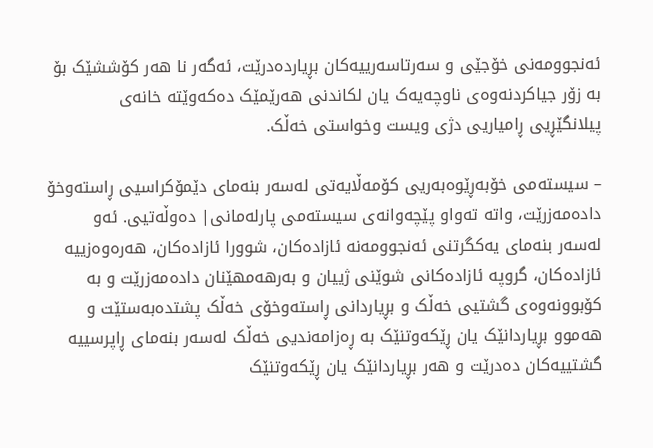ئەنجوومەنی خۆجێی و سەرتاسەرییەکان بڕیاردەدرێت، ئەگەر نا ھەر کۆششێک بۆ بە زۆر جیاکردنەوەی ناوچەیەک یان لکاندنی ھەرێمێک دەکەوێتە خانەی پیلانگێڕیی ڕامیاریی دژی ویست وخواستی خەڵک.

– سیستەمی خۆبەڕێوەبەریی کۆمەڵایەتی لەسەر بنەمای دێمۆکراسیی ڕاستەوخۆ دادەمەزرێت، واتە تەواو پێچەوانەی سیستەمی پارلەمانی| دەوڵەتیی. ئەو لەسەر بنەمای یەکگرتنی ئەنجوومەنە ئازادەکان، شوورا ئازادەکان، ھەرەوەزییە ئازادەکان، گروپە ئازادەکانی شوێنی ژییان و بەرھەمھێنان دادەمەزرێت و بە کۆبوونەوەی گشتیی خەڵک و بڕیاردانی ڕاستەوخۆی خەڵک پشتدەبەستێت و ھەموو بڕیاردانێک یان ڕێکەوتنێک بە ڕەزامەندیی خەڵک لەسەر بنەمای ڕاپرسییە گشتییەکان دەدرێت و ھەر بڕیاردانێک یان ڕێکەوتنێک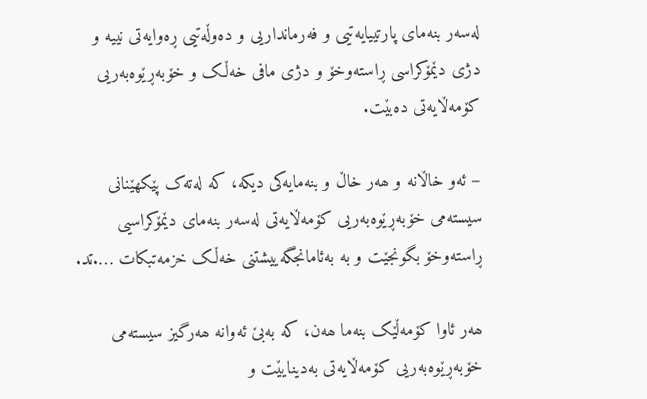لەسەر بنەمای پارتییایەتیی و فەرمانداریی و دەوڵەتیی ڕەوایەتی نییە و دژی دێمۆکراسی ڕاستەوخۆ و دژی مافی خەڵک و خۆبەڕێوەبەریی کۆمەڵایەتی دەبێت.

– ئەو خاڵانە و ھەر خاڵ و بنەمایەکی دیکە، کە لەتەک پێکھێنانی سیستەمی خۆبەڕێوەبەریی کۆمەڵایەتی لەسەر بنەمای دێمۆکراسیی ڕاستەوخۆ بگونجێت و بە بەئامانجگەییشتنی خەڵک خزمەتبکات ….تد.

ھەر ئاوا کۆمەڵێک بنەما ھەن، کە بەبێ ئەوانە ھەرگیز سیستەمی خۆبەڕێوەبەریی کۆمەڵایەتی بەدینایێت و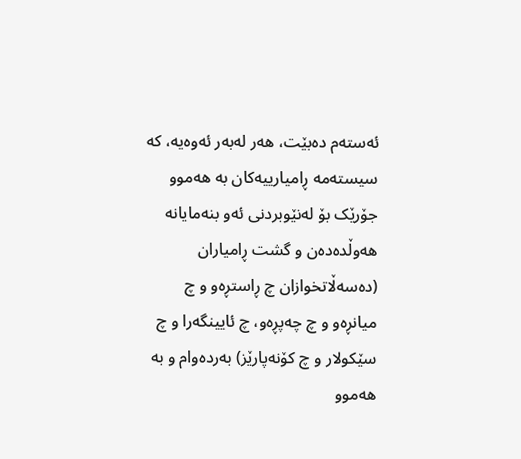ئەستەم دەبێت، ھەر لەبەر ئەوەیە، کە سیستەمە ڕامیارییەکان بە ھەموو جۆرێک بۆ لەنێوبردنی ئەو بنەمایانە ھەوڵدەدەن و گشت ڕامیاران (دەسەڵاتخوازان چ ڕاستڕەو و چ میانڕەو و چ چەپڕەو، چ ئایینگەرا و چ سێکولار و چ کۆنەپارێز) بەردەوام و بە ھەموو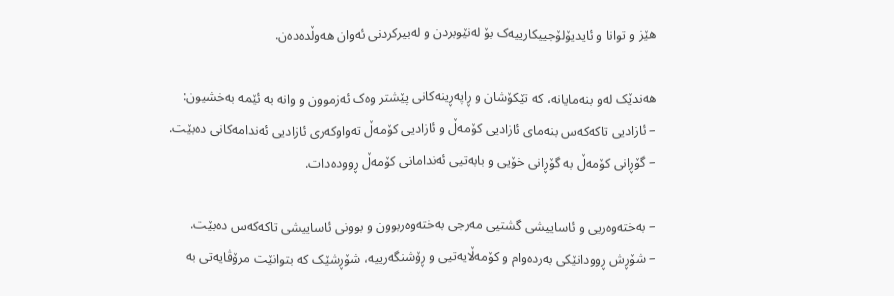ھێز و توانا و ئایدیۆلۆجییکارییەک بۆ لەنێوبردن و لەبیرکردنی ئەوان ھەوڵدەدەن.

ھەندێک لەو بنەمایانە، کە تێکۆشان و ڕاپەڕینەکانی پێشتر وەک ئەزموون و وانە بە ئێمە بەخشیون:
– ئازادیی تاکەکەس بنەمای ئازادیی کۆمەڵ و ئازادیی کۆمەڵ تەواوکەری ئازادیی ئەندامەکانی دەبێت.
– گۆڕانی کۆمەڵ بە گۆڕانی خۆیی و بابەتیی ئەندامانی کۆمەڵ ڕوودەدات.

– بەختەوەریی و ئاساییشی گشتیی مەرجی بەختەوەربوون و بوونی ئاساییشی تاکەکەس دەبێت.
– شۆڕش ڕوودانێکی بەردەوام و کۆمەڵایەتیی و ڕۆشنگەرییە، شۆڕشێک کە بتوانێت مرۆڤایەتی بە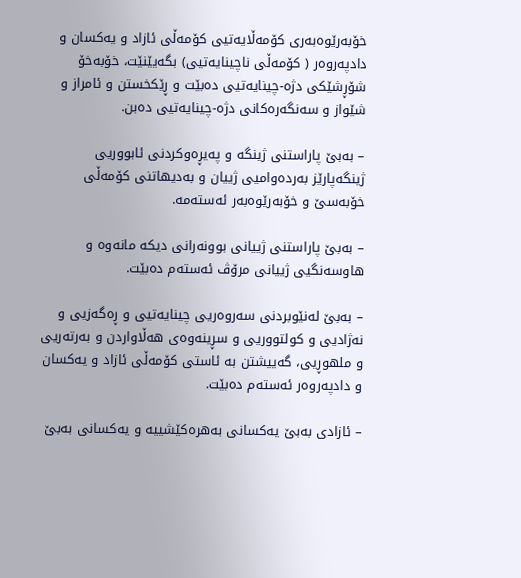خۆبەرێوەبەری کۆمەڵایەتیی کۆمەڵی ئازاد و یەکسان و دادپەروەر ( کۆمەڵی ناچینایەتیی) بگەیێنێت، خۆبەخۆ شۆڕشێکی دژە-چینایەتیی دەبێت و ڕێکخستن و ئامراز و شێواز و سەنگەرەکانی دژە-چینایەتیی دەبن.

– بەبێ پاراستنی ژینگە و پەیڕەوکردنی ئابووریی ژینگەپارێز بەردەوامیی ژییان و بەدیھاتنی کۆمەڵی خۆبەسێ و خۆبەرێوەبەر ئەستەمە.

– بەبێ پاراستنی ژییانی بوونەرانی دیکە مانەوە و ھاوسەنگیی ژییانی مرۆڤ ئەستەم دەبێت.

– بەبێ لەنێوبردنی سەروەریی چینایەتیی و ڕەگەزیی و نەژادیی و کولتووریی و سڕینەوەی ھەڵاواردن و بەرتەریی و ملھوڕیی، گەییشتن بە ئاستی کۆمەڵی ئازاد و یەکسان و دادپەروەر ئەستەم دەبێت.

– ئازادی بەبێ یەکسانی بەھرەکێشییە و یەکسانی بەبێ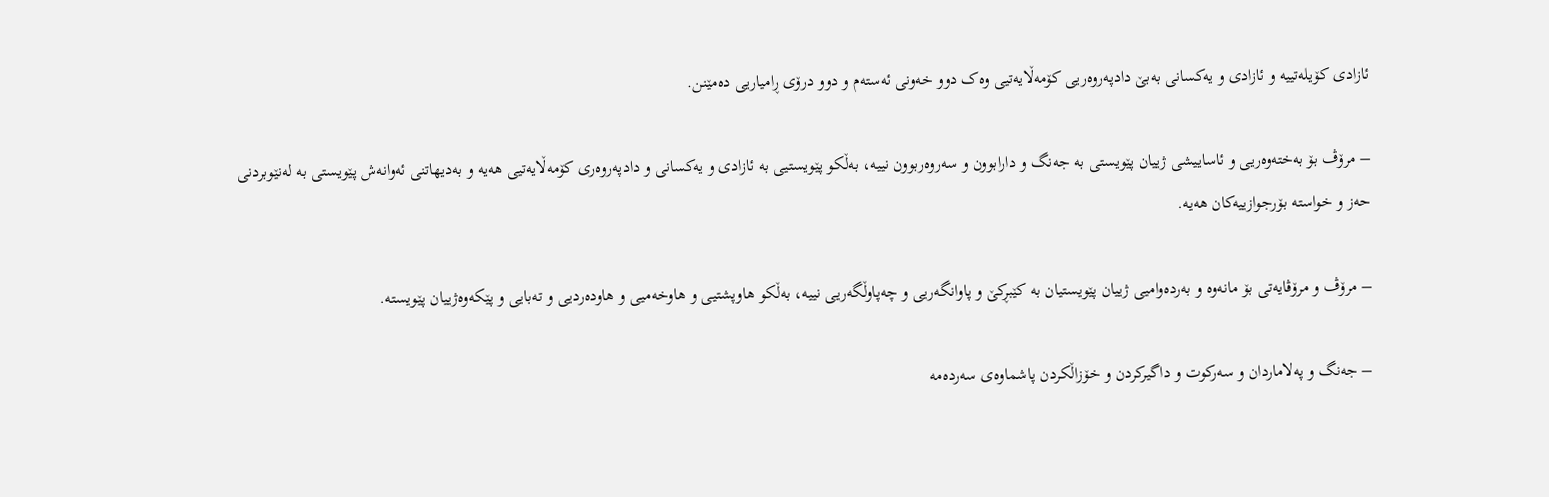ئازادی کۆیلەتییە و ئازادی و یەکسانی بەبێ دادپەروەریی کۆمەڵایەتیی وەک دوو خەونی ئەستەم و دوو درۆی ڕامیاریی دەمێنن.

– مرۆڤ بۆ بەختەوەریی و ئاساییشی ژییان پێویستی بە جەنگ و دارابوون و سەروەربوون نییە، بەڵکو پێویستیی بە ئازادی و یەکسانی و دادپەروەری کۆمەڵایەتیی ھەیە و بەدیھاتنی ئەوانەش پێویستی بە لەنێوبردنی حەز و خواستە بۆرجوازییەکان ھەیە.

– مرۆڤ و مرۆڤایەتی بۆ مانەوە و بەردەوامیی ژییان پێویستیان بە کێبڕکێ و پاوانگەریی و چەپاوڵگەریی نییە، بەڵکو ھاوپشتیی و ھاوخەمیی و ھاودەردیی و تەبایی و پێکەوەژییان پێویستە.

– جەنگ و پەلاماردان و سەرکوت و داگیرکردن و خۆزاڵکردن پاشماوەی سەردەمە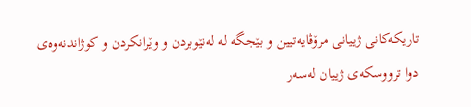تاریکەکانی ژییانی مرۆڤایەتیین و بێجگە لە لەنێوبردن و وێرانکردن و کوژاندنەوەی دوا ترووسکەی ژییان لەسەر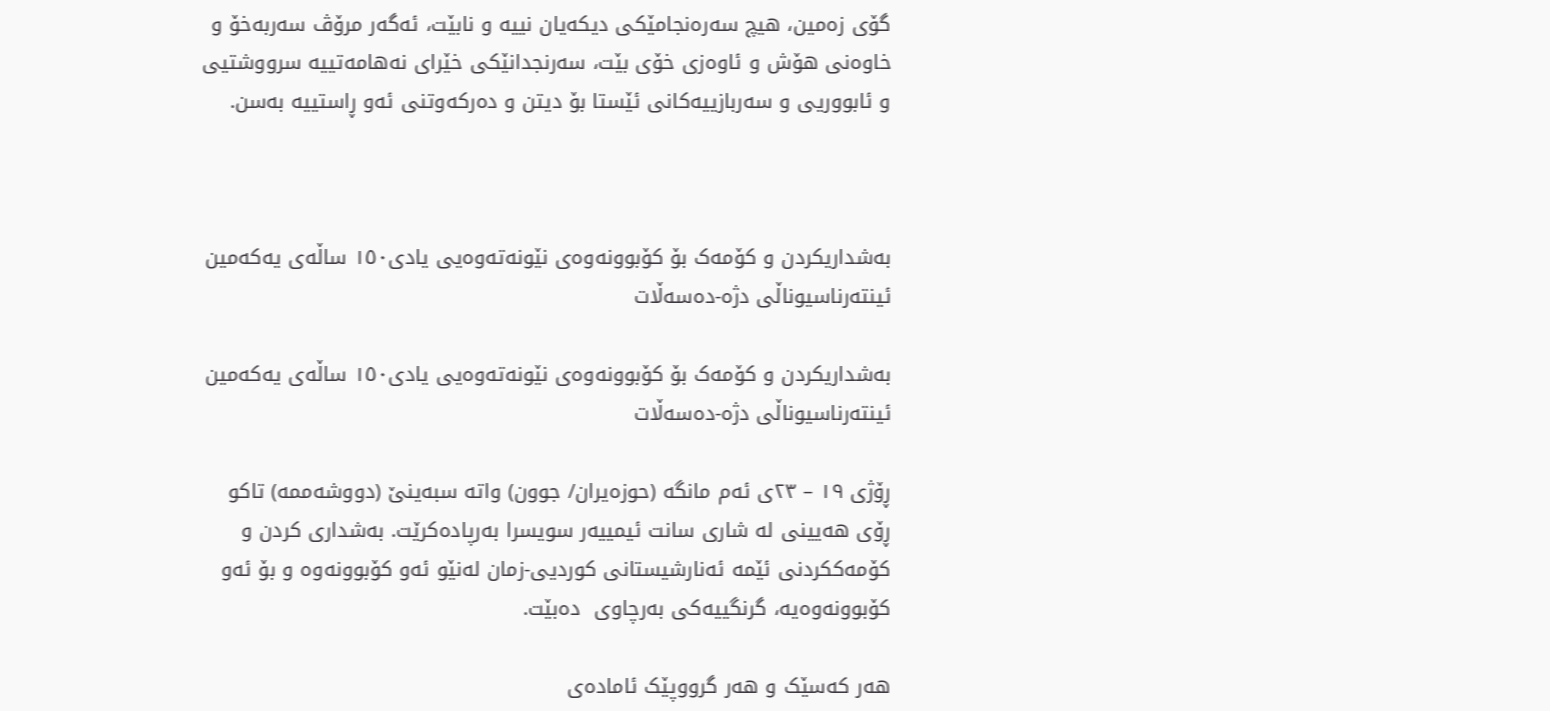گۆی زەمین، ھیچ سەرەنجامێکی دیکەیان نییە و نابێت، ئەگەر مرۆڤ سەربەخۆ و خاوەنی ھۆش و ئاوەزی خۆی بێت، سەرنجدانێکی خێرای نەھامەتییە سرووشتیی و ئابووریی و سەربازییەکانی ئێستا بۆ دیتن و دەرکەوتنی ئەو ڕاستییە بەسن.



بەشداریکردن و کۆمەک بۆ کۆبوونەوەی نێونەتەوەیی یادی١٥٠ ساڵەی یەکەمین ئینتەرناسیوناڵی دژە-دەسەڵات

بەشداریکردن و کۆمەک بۆ کۆبوونەوەی نێونەتەوەیی یادی١٥٠ ساڵەی یەکەمین ئینتەرناسیوناڵی دژە-دەسەڵات

ڕۆژی ١٩ – ٢٣ی ئەم مانگە (حوزەیران/ جوون) واتە سبەینێ (دووشەممە) تاکو ڕۆی هەیینی لە شاری سانت ئیمییەر سویسرا بەرپادەکرێت. بەشداری کردن و کۆمەککردنی ئێمە ئەنارشیستانی کوردیی-زمان لەنێو ئەو کۆبوونەوە و بۆ ئەو کۆبوونەوەیە، گرنگییەکی بەرچاوی  دەبێت.

هەر کەسێک و هەر گرووپێک ئامادەی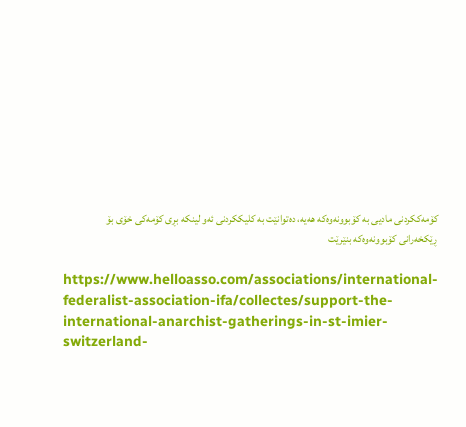کۆمەککردنی مادیی بە کۆبوونەوەکە هەیە، دەتوانێت بە کلیککردنی ئەو لینکە بڕی کۆمەکی خۆی بۆ ڕێکخەرانی کۆبوونەوەکە بنێرێت

https://www.helloasso.com/associations/international-federalist-association-ifa/collectes/support-the-international-anarchist-gatherings-in-st-imier-switzerland-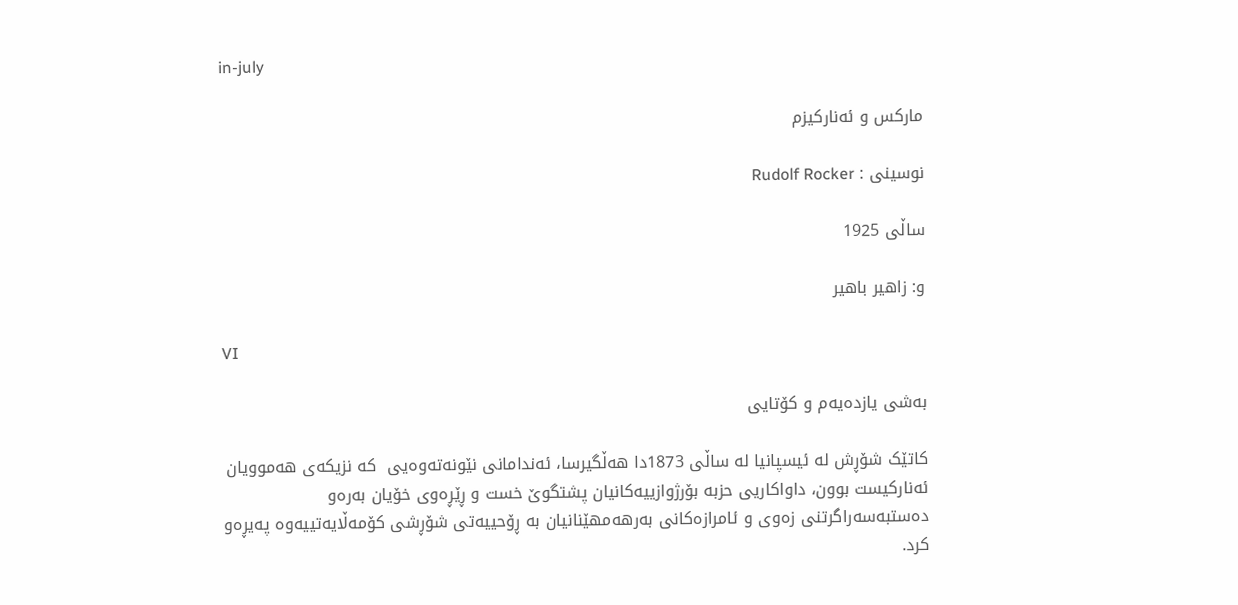in-july

مارکس و ئەنارکیزم

نوسینی : Rudolf Rocker

ساڵی 1925

و: زاهیر باهیر

VI

بەشی یازدەیەم و کۆتایی

کاتێک شۆڕش لە ئیسپانیا لە ساڵی 1873دا هەڵگیرسا، ئەندامانی نێونەتەوەیی  کە نزیکەی هەموویان ئەنارکیست بوون، داواکاریی حزبە بۆرژوازییەکانیان پشتگوێ خست و ڕێڕەوی خۆیان بەرەو دەستبەسەراگرتنی زەوی و ئامرازەکانی بەرهەمهێنانیان بە ڕۆحییەتی شۆڕشی کۆمەڵایەتییەوە پەیڕەو کرد.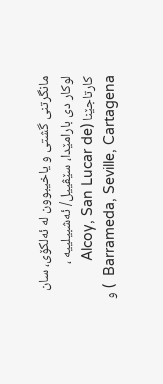مانگرتنی گشتی و یاخیبوون لە ئەلکۆی، سان لوکار دی بارامێدا، سێڤییل/ ئەشبیلییە ، کارتاجێنا (Alcoy, San Lucar de Barrameda, Seville, Cartagena  ) و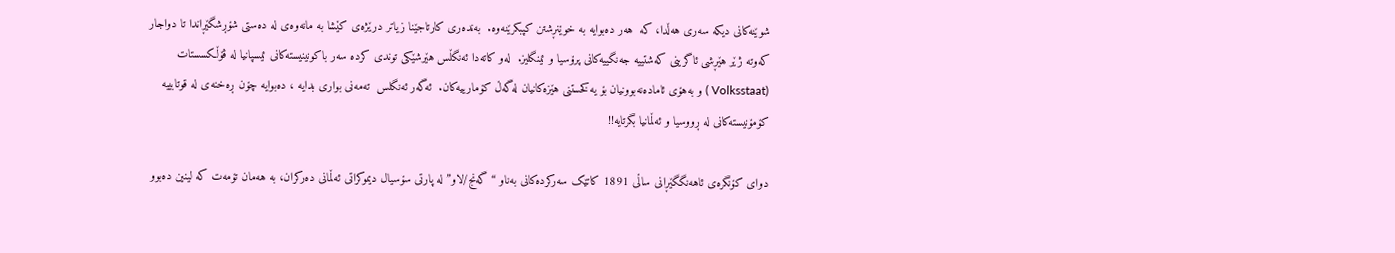شوێنەکانی دیکە سەری هەڵدا، کە  هەر دەبوایە بە خوێنڕشتن کپبکرێنەوە.  بەندەری کارتاجێنا زیاتر درێژەی کێشا بە مانەوەی لە دەستی شۆڕشگێڕاندا تا دواجار کەوتە ژێر هێڕشی ئاگرینی کەشتییە جەنگییەکانی پرۆسیا و ئینگلیز.  لەو کاتەدا ئەنگڵس هێرشێکی توندی کردە سەر باکونینیستەکانی ئیسپانیا لە ڤۆڵکسستات (Volksstaat ) و بەهۆی ئامادەنەبوونیان بۆ یەکخستنی هێزەکانیان لەگەڵ کۆمارییەکان.  ئەگەر ئەنگلس  تەمەنی بواری بدایە ، دەبوایە چۆن ڕەخنەی لە قوتابییە کۆمۆنیستەکانی لە ڕووسیا و ئەڵمانیا بگرتایە!!

دوای کۆنگرەی ئاهەنگگێڕانی ساڵی 1891 کاتێک سەرکردەکانی بەناو “گەنج/لاو” لە پارتی سۆسیال دیموکراتی ئەڵمانی دەرکران، بە هەمان تۆمەت کە لینین دەبوو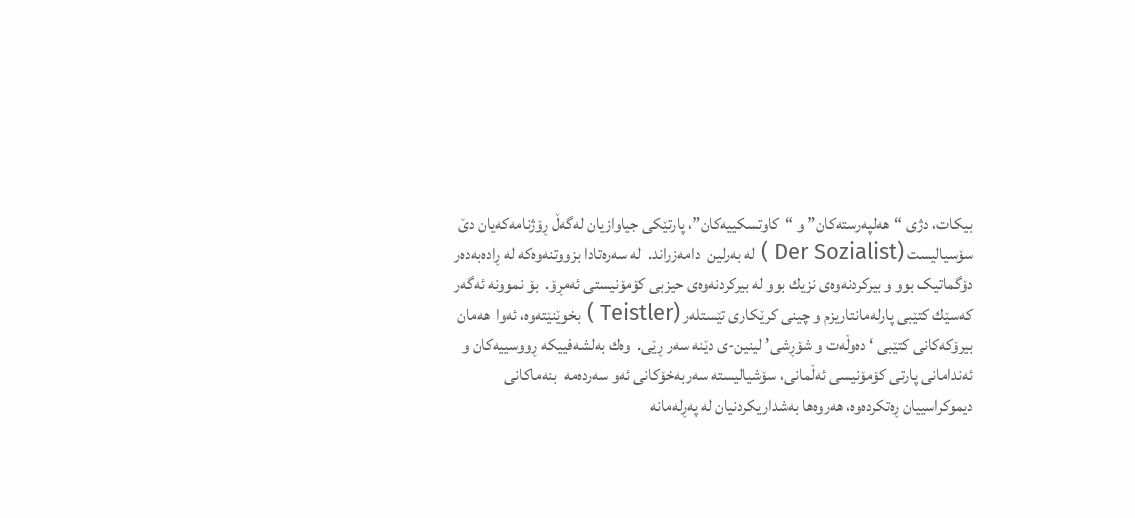بیکات، دژی “هەلپەرستەکان” و “کاوتسکییەکان”، پارتێکی جیاوازیان لەگەڵ ڕۆژنامەکەیان دێ سۆسیالیست (Der Sozialist ) لە بەرلین  دامەزراند.  لە سەرەتادا بزووتنەوەکە لە ڕادەبەدەر دۆگماتیک بوو و بیرکردنەوەی نزیك بوو لە بیرکردنەوەی حیزبی کۆمۆنیستی ئەمڕۆ.  بۆ نموونە ئەگەر کەسێك کتێبی پارلەمانتاریزم و چینی کرێکاری تێستلەر (Teistler ) بخوێنێتەوە، ئەوا  هەمان بیرۆکەکانی کتێبی ‘ دەوڵەت و شۆڕشی’ لینین-ی دێنە سەر ڕێی.  وەك بەلشەفییکە ڕووسییەکان و ئەندامانی پارتی کۆمۆنیسی ئەڵمانی، سۆشیالیستە سەربەخۆکانی ئەو سەردەمە  بنەماکانی دیموکراسییان ڕەتکردەوە، هەروەها بەشداریکردنیان لە پەڕلەمانە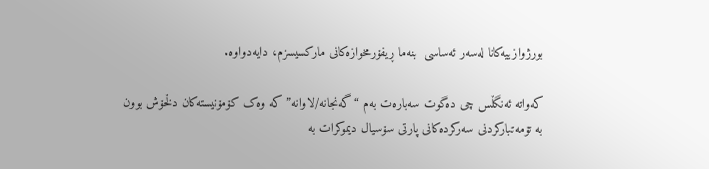بورژوازییەکانا لەسەر ئەساسی  بنەما ڕیفۆرمخوازەکانی مارکسیسزم، دایەدواوە.

کەواتە ئەنگڵس چی دەگوت سەبارەت بەم “گەنجانە/لاوانە” کە وەک کۆمۆنیستەکان دڵخۆش بوون بە تۆمەتبارکردنی سەرکردەکانی پارتی سۆسیال دیموکرات بە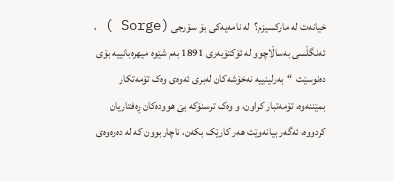خیانەت لە مارکسیزم؟  لە نامەیەکی بۆ سۆرجی (Sorge ) ، ئەنگڵسی بەساڵاچوو لە ئۆکتۆبەری 1891 بەم شێوە میهرەبانییە بۆی دەنوسێت  “بەرلینییە نەخۆشەکان لەبری ئەوەی وەک تۆمەتکار بمێننەوە، تۆمەتبار کراون، و وەک ترسنۆکە بێ هوودەکان ڕەفتاریان کردووە، ئەگەر بیانەوێت هەر کارێک بکەن، ناچاربوون کە لە دەرەوەی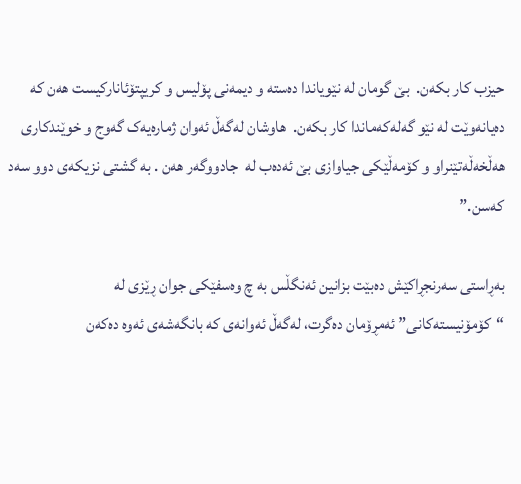حیزب کار بکەن.  بێ گومان لە نێویاندا دەستە و دیمەنی پۆلیس و کریپتۆئانارکیست هەن کە دەیانەوێت لە نێو گەلەکەماندا کار بکەن.  هاوشان لەگەڵ ئەوان ژمارەیەک گەوج و خوێندکاری هەڵخەڵەتێنراو و کۆمەڵێکی جیاوازی بێ ئەدەب لە  جادووگەر هەن . بە گشتی نزیکەی دوو سەد کەسن.”

بەڕاستی سەرنجڕاکێش دەبێت بزانین ئەنگڵس بە چ وەسفێکی جوان ڕێزی لە “کۆمۆنیستەکانی” ئەمڕۆمان دەگرت، لەگەڵ ئەوانەی کە بانگەشەی ئەوە دەکەن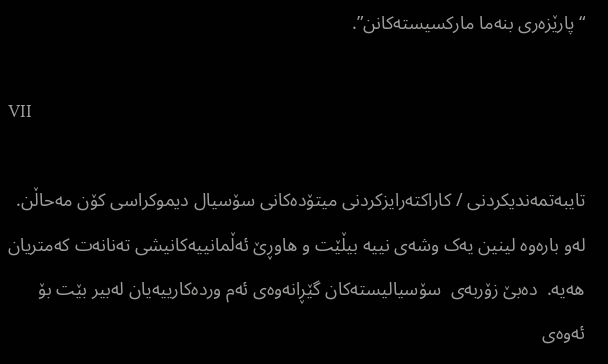“پارێزەری بنەما مارکسیستەکانن”.

VII

تایبەتمەندیکردنی / کاراکتەرایزکردنی میتۆدەکانی سۆسیال دیموکراسی کۆن مەحاڵن.  لەو بارەوە لینین یەک وشەی نییە بیڵێت و هاوڕێ ئەڵمانییەکانیشی تەنانەت کەمتریان هەیە.  دەبێ زۆربەی  سۆسیالیستەکان گێڕانەوەی ئەم وردەکارییەیان لەبیر بێت بۆ ئەوەی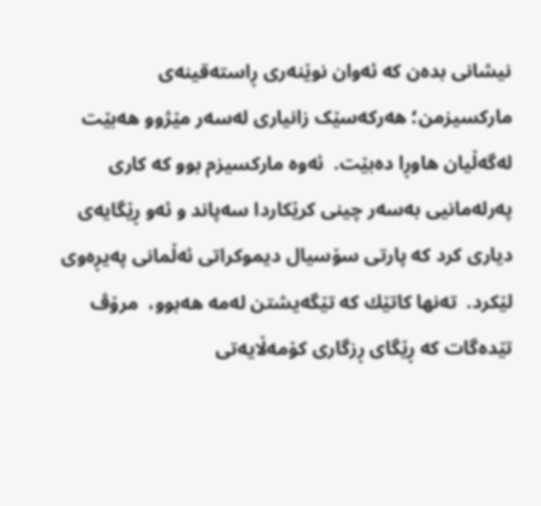نیشانی بدەن کە ئەوان نوێنەری ڕاستەقینەی مارکسیزمن؛ هەرکەسێک زانیاری لەسەر مێژوو هەبێت لەگەڵیان هاوڕا دەبێت.  ئەوە مارکسیزم بوو کە کاری  پەرلەمانیی بەسەر چینی کرێکاردا سەپاند و ئەو ڕێگایەی دیاری کرد کە پارتی سۆسیال دیموکراتی ئەڵمانی پەیڕەوی لێکرد.  تەنها کاتێك کە تێگەیشتن لەمە هەبوو،  مرۆڤ تێدەگات کە ڕێگای ڕزگاری کۆمەڵایەتی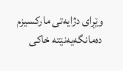وێڕای دژایەتی مارکسیزم دەمانگەیەنێتە خاکی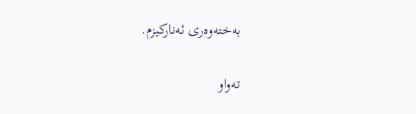بەختەوەری ئەنارکیزم.

تەواو